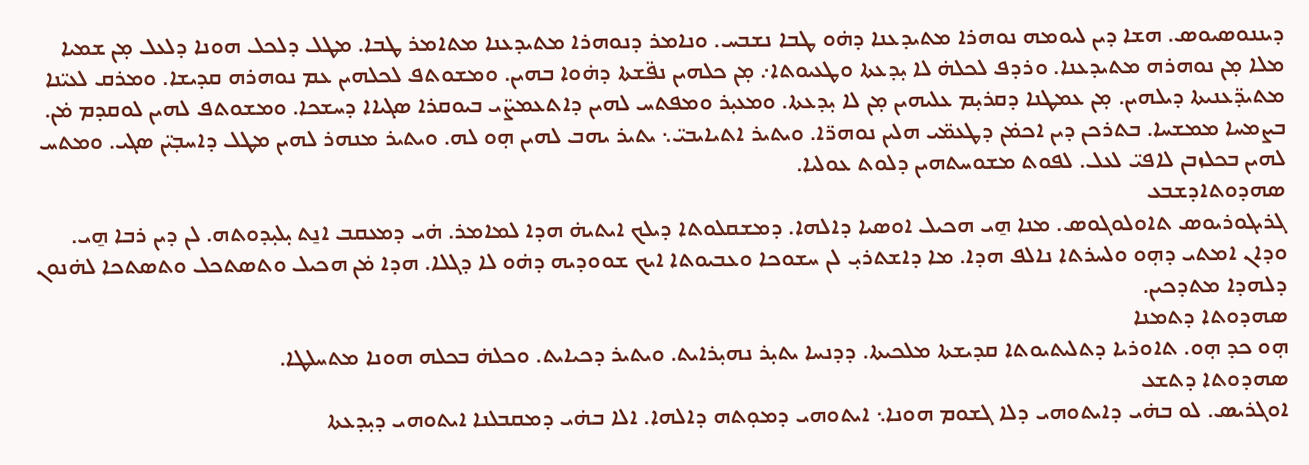ܕܝܢܢܘܣܝܘܣ. ܗܫܐ ܕܝܢ ܠܝܘܡܗ ܢܘܗܪܐ ܡܬܝܕܥܢܐ ܕܗ̇ܘ ܛܒܐ ܢܫܒܚ. ܘܢܐܡܪ ܕܢܘܗܪܐ ܡܬܝܕܥܢܐ ܡܬܐܡܪ ܛܒܐ. ܡܛܠ ܕܠܟܠ ܗܘܢܐ ܕܠܥܠ ܡ̣ܢ ܫܡܝܐ ܡܠܐ ܡ̣ܢ ܢܘܗܪܗ ܡܬܝܕܥܢܐ. ܘܪܕܦ ܠܟܠܗ̇ ܠܐ ܝ̣ܕܥܬܐ ܘܛܥܝܘܬܐ܇ ܡ̣ܢ ܟܠܗܝܢ ܢܦ̈ܫܬܐ ܕܗ̇ܘܐ ܒܗܝܢ. ܘܡܫܘܬܦ ܠܟܠܗܝܢ ܥܡ ܢܘܗܪܗ ܩܕܝܫܐ. ܘܡܪܩ ܠܥܝ̈ܢܐ ܡܬܝܕ̈ܥܢܝܬܐ ܕܝܠܗܝܢ. ܡ̣ܢ ܥܡܛܢܐ ܕܩܪܝ̣ܡ ܥܠܝܗܝܢ ܡ̣ܢ ܠܐ ܝ̣ܕܥܬܐ. ܘܡܥܝ̣ܪ ܘܡܦܬܚ ܠܗܝܢ ܕܐܬܥܡܨ̈ܝ ܒܝܘܩܪܐ ܣܓܝܐܐ ܕܚܫܟܐ. ܘܡܫܘܬܦ ܠܗܝܢ ܠܘܩܕܡ ܡ̇ܢ. ܒܨܡܚܐ ܡܡܫܚܐ. ܒܬܪܟܢ ܕܝܢ ܐܟܡ̇ܢ ܕܛܥܡ̈ܝ ܗܠܝܢ ܢܘܗܪ̈ܐ. ܘܝܬܝܪ ܐܬܝܐܝܒܝ̈܆ ܝܬܝܪ ܝܗܒ ܠܗܝܢ ܗ̣ܘ ܠܗ. ܘܝܬܝܪ ܡܢܗܪ ܠܗܝܢ ܡܛܠ ܕܐܚܒ̣ܝ̈ܢ ܣܓܝ. ܘܡܬܚ ܠܗܝܢ ܒܟܠܙܒܢ ܠܐܦܝ̈ ܠܥܠ. ܠܦܘܬ ܡܫܘܚܬܗܝܢ ܕܠܘܬ ܥܘܠܝܐ.
ܣܗܕܘܬܐܕܫܒܥ
ܓܪܝܓܘܪܝܘܣ ܬܐܘܠܘܓܘܣ. ܡܢܐ ܗ̱ܝ ܗܟܝܠ ܐܘܣܝܐ ܕܐܠܗܐ. ܕܡܫܩܠܘܬܐ ܕܝܠܟ ܐܝܬܝܗ̇ ܗܕܐ ܠܡܐܡܪ. ܗ̇ܝ ܕܡܥܩܒ ܐܢ̱ܬ ܝ̣ܠܝ̣ܕܘܬܗ. ܠܢ ܕܝܢ ܪܒܐ ܗ̱ܝ. ܘܕܐܢ ܐܡܬܝ ܕܗ̣ܘ ܘܠܚܪܬܐ ܢܐܠܦ ܗܕܐ. ܡܐ ܕܐܫܬܪܝ̣ ܠܢ ܚܫܘܟܐ ܘܥܒܝܘܬܐ ܐܝܟ ܫܘܘܕܝܗ ܕܗ̇ܘ ܠܐ ܕܓܠܐ. ܗܕܐ ܡ̇ܢ ܗܟܝܠ ܘܬܣܬܟܠ ܘܬܣܬܟܐ ܠܗ̇ܢܘܢ ܕܠܗܕܐ ܡܬܕܟܝܢ.
ܣܗܕܘܬܐ ܕܬܡܢܐ
ܗ̣ܘ ܟܕ ܗ̣ܘ. ܬܐܘܪܝܐ ܕܬܠܝܬܝܘܬܐ ܩܕܝܫܬܐ ܡܠܟܝܬܐ. ܕܕܢܚܐ ܝܬܝ̣ܪ ܢܗܝ̣ܪܐܝܬ. ܘܝܬܝܪ ܕܟܝܐܝܬ. ܘܟܠܗ̇ ܒܟܠܗ ܗܘܢܐ ܡܬܚܠܛܐ.
ܣܗܕܘܬܐ ܕܬܫܥ
ܐܘܓܪܝܣ. ܠܘ ܒܗ̇ܝ ܕܐܝܬܘܗܝ ܕܠܐ ܓܫܘܡ ܗܘܢܐ܆ ܐܝܬܘܗܝ ܕܡܘ̣ܬܗ ܕܐܠܗܐ. ܐܠܐ ܒܗ̇ܝ ܕܡܩܒܠܢܐ ܐܝܬܘܗܝ ܕܝ̣ܕܥܬܐ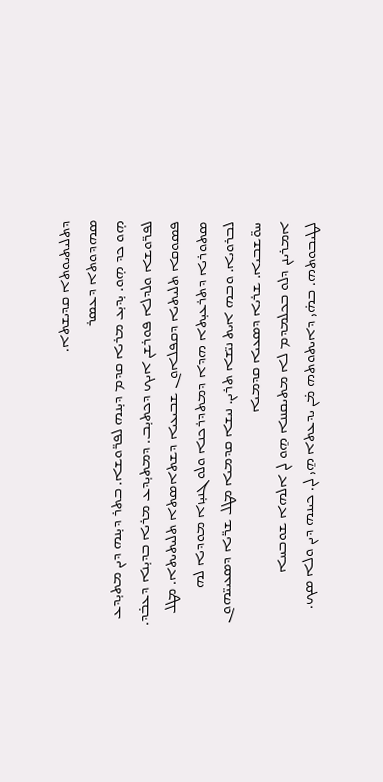ܕܬܠܝܬܝܘܬܐ ܩܕܝܫܬܐ.
ܣܗܕܘܬܐ ܕܥܣܪ
ܗ̣ܘ ܟܕ ܗ̣ܘ. ܝ̣ܕܝ̣ܥ ܡܪܝܐ ܩܕܡ ܕܝ̣ܢܗ ܠܦܪ̈ܘܫܐ. ܒܬܪ ܕܝ̣ܢܗ ܕܝܢ ܡܬܝ̣ܕܥ ܠܦܪ̈ܘܫܐ ܘܠܕܠܐ ܦܘܪܫܢ ܐܝܟ ܕܟܬܝ̣ܒ. ܕܡܬܝ̣ܕܥ ܡܪܝܐ ܒܕܝ̣ܢܐ ܕܥܒ̇ܕ.
ܦܣܘܩܐ ܬܠܝܬܝܐ ܕܩܦܠܐܘܢ ܫܒܝܥܝܐ ܕܫܬܐܣܬܐ ܬܠܝܬܝܬܐ. ܡܛܠ ܣܬܘܪܝܐ ܕܬܪܥܝ̣ܬܐ ܗܕܐ ܕܡܬܕܪܟܢܐ ܘܠܘ ܓܢܝ̣ܙܐ ܡܘܕܝܐ ܠܗ ܠܒܪܘܝܐ. ܘܒܗ ܐܝܬ ܢܝ̈ܫܐ ܬܪܝܢ. ܢܝܫܐ ܩܕܡܝܐ ܡܛܠ ܫܪ̈ܝܐ ܕܣܥܝܝ̈ܗܘܢ ܚܘ̈ܫܒܝܐ. ܫܪܝܐ ܕܣܥܝܐ ܩܕܡܝܐ
ܐܡܪܝܢܢ ܕܠܘ ܒܟܠܡܕܡ ܠܐ ܡܬܝܩܢܢܐ ܗ̱ܘ ܠܢ ܐܠܗܐ ܫܘܒܚܐ ܠܛܝܒܘܬܗ. ܒܗ̇ܝ ܕܐܝܬܘܬܗ ܡ̇ܢ ܝܕܥܬܐ ܗ̱ܝ ܠܢ. ܟܝܢܗ ܕܝܢ ܘܠܐ ܣܟ.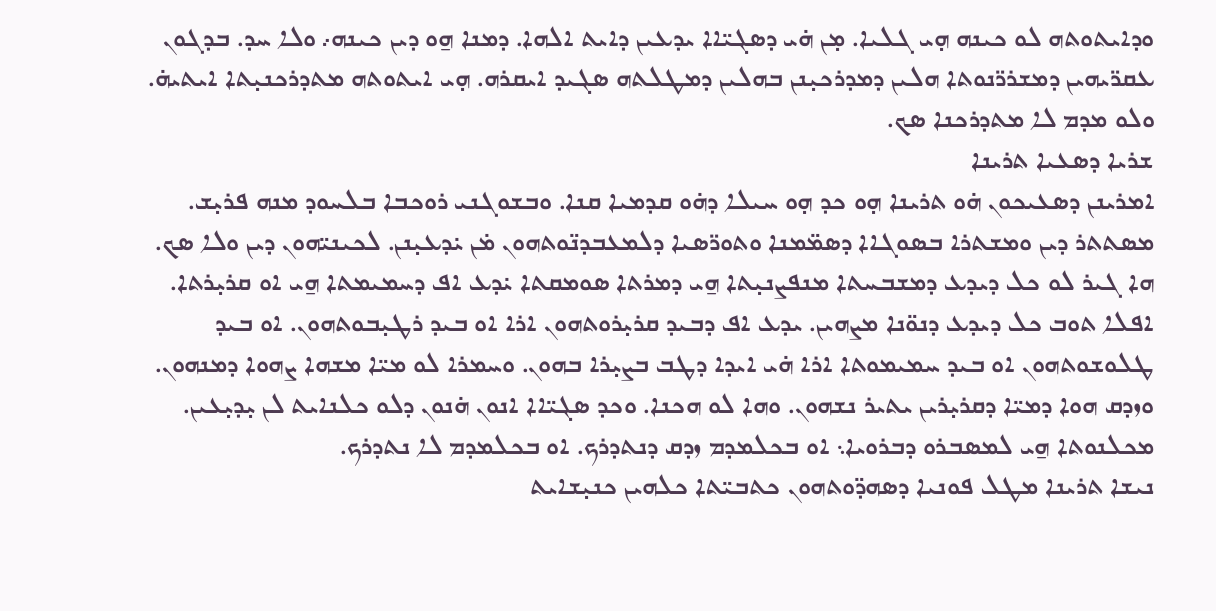ܘܕܐܝܬܘܬܗ ܠܘ ܟܝܢܗ ܗ̣ܝ ܓܠܝܐ. ܡ̣ܢ ܗ̇ܝ ܕܣܓܝ̈ܐܐ ܝܕܥܝܢ ܕܐܝܬ ܐܠܗܐ. ܕܡܢܐ ܗ̱ܘ ܕܝܢ ܟܝܢܗ܇ ܘܠܐ ܚܕ. ܒܕܓܘܢ ܥܩܪ̈ܝܗܝܢ ܕܡܫܪܪ̈ܢܘܬܐ ܗܠܝܢ ܕܡܕܪܟܝ̣ܢܢ ܒܗܠܝܢ ܕܡܛܠܬܗ ܣܓܝܕ ܐܝܩܪܗ. ܗ̣ܝ ܐܝܬܘܬܗ ܡܬܕܪܟܢܝ̣ܬܐ ܐܝܬܝܗ̇. ܘܠܘ ܡܕܡ ܠܐ ܡܬܕܪܟܢܐ ܣܟ.
ܫܪܝܐ ܕܣܥܝܐ ܬܪܝܢܐ
ܐܡܪܝܢܢ ܕܣܥܝܟܘܢ ܗ̇ܘ ܬܪܝܢܐ ܗ̣ܘ ܟܕ ܗ̣ܘ ܚܝܠܐ ܕܗ̇ܘ ܩܕܡܝܐ ܩܢܐ. ܘܒܫܘܓܢܝ ܪܘܟܒܐ ܒܠܚܘܕ ܡܢܗ ܦܪܝ̣ܫ. ܡܣܬܬܪ ܕܝܢ ܘܡܫܬܪܐ ܒܣܘܓܐܐ ܕܣܡ̈ܡܢܐ ܘܬܘܪ̈ܣܝܐ ܕܠܡܥܒܕܢ̈ܘܬܗܘܢ ܡ̇ܢ ܝ̇ܕܥܝ̣ܢܢ. ܠܟܝܢܝ̈ܗܘܢ ܕܝܢ ܘܠܐ ܣܟ. ܗܐ ܓܝܪ ܠܘ ܟܠ ܕܝܕܥ ܕܡܫܒܚܬܐ ܡܢܦܨܢܝ̣ܬܐ ܗ̱ܝ ܕܡܪܬܐ ܣܘܡܩܬܐ ܝ̇ܕܥ ܐܦ ܕܚܡܝܡܬܐ ܗ̱ܝ ܐܘ ܩܪܝ̣ܪܬܐ. ܐܦܠܐ ܬܘܒ ܟܠ ܕܝܕܥ ܕܢܘ̈ܢܐ ܡܨܗܝܢ. ܝܕܥ ܐܦ ܕܒܝܕ ܩܪܝ̣ܪܘܬܗܘܢ ܐܪܐ ܐܘ ܒܝܕ ܪܛܝ̣ܒܘܬܗܘܢ. ܐܘ ܒܝܕ ܛܠܘܫܘܬܗܘܢ ܐܘ ܒܝܕ ܚܡܝܡܘܬܐ ܐܪܐ ܗ̇ܝ ܐܝܕܐ ܕܛܒ ܒܨܝ̣ܪܐ ܒܗܘܢ. ܘܚܡܪܐ ܠܘ ܡܝ̈ܐ ܡܫܗܐ ܨܗܘܐ ܕܡܢܗܘܢ. ܘܙܕܩ ܗܘܐ ܕܡܝ̈ܐ ܕܩܪܝ̣ܪܝܢ ܝܬܝܪ ܢܫܗܘܢ. ܘܗܐ ܠܘ ܗܟܢܐ. ܘܟܕ ܣܓܝ̈ܐܐ ܐܢܘܢ ܗ̇ܢܘܢ ܕܠܘ ܟܠܢܐܝܬ ܠܢ ܝ̣ܕܝ̣ܥܝܢ. ܡܟܠܢܘܬܐ ܗ̱ܝ ܠܡܣܒܪܘ ܕܒܪܘܝܐ܆ ܐܘ ܒܟܠܡܕܡ ܙܕܩ ܕܢܬܕܪܟ. ܐܘ ܒܟܠܡܕܡ ܠܐ ܢܬܕܪܟ.
ܢܝܫܐ ܬܪܝܢܐ ܡܛܠ ܦܘܢܝܐ ܕܣܗܕ̈ܘܬܗܘܢ ܟܬܒܝ̈ܬܐ ܟܠܗܝܢ ܟܢܝ̣ܫܐܝܬ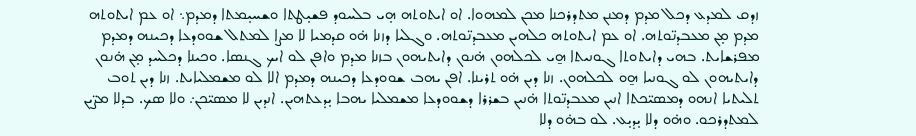ܙܕܩ ܠܡܕܥ ܕܟܠ ܡܕܡ ܕܡܢܢ ܡܬܕܪܟܢܐ ܡܟܢ ܠܡܗܘܐ. ܐܘ ܐܝܬܘܬܗ ܗ̣ܝ ܒܠܚܘܕ ܦܫܝ̣ܛܬܐ ܘܫܚܝ̣ܡܬܐ ܕܡܕܡ܆ ܐܘ ܥܡ ܐܝܬܘܬܗ ܡܕܡ ܡ̣ܢ ܡܥܒܕܢ̈ܘܬܗ. ܐܘ ܥܡ ܐܝܬܘܬܗ ܟܠܗܝܢ ܡܥܒܕܢ̈ܘܬܗ. ܘܓܠܝܐ ܕܙܢܐ ܗ̇ܘ ܩܕܡܝܐ ܠܐ ܡܨܐ ܠܡܬܠ ܫܘܘܕܥܐ ܕܟܝܢܗ ܕܡܕܡ ܡܦܪܫܐܝܬ. ܒܗܝ ܕܐܝܬܘܬܐ ܓܘܢܝܬܐ ܗ̱ܝ ܠܟܠܗܘܢ ܗ̇ܢܘܢ ܕܐܝܬܝܗܘܢ ܒܙܢܐ ܡܕܡ ܘܐܦܢ ܠܘ ܐܝܟ ܓܢܣܐ. ܘܟܝܢܐ ܕܟܠܚܕ ܡ̣ܢ ܗ̇ܢܘܢ ܕܐܝܬܝܗܘܢ ܠܘ ܓܘܢܝܐ ܗ̱ܘ ܠܟܠܗܘܢ. ܙܢܐ ܕܝܢ ܗ̇ܘ ܬܪܝܢܐ. ܐܦܢ ܝܗܒ ܫܘܘܕܥܐ ܕܟܝܢܗ ܕܡܕܡ ܐܠܐ ܠܘ ܡܫܡܠܝܐܝܬ. ܙܢܐ ܕܝܢ ܬܘܒ ܬܠܝܬܝܐ ܐܢܗܘ ܕܡܣܝ̈ܟܬܐ ܐܢܝܢ ܡܥܒܕܢ̈ܘܬܐ ܗ̇ܢܝܢ ܒܫܪܪܐ ܕܫܘܘܕܥܐ ܡܫܡܠܝܐ ܝܗܒܐ ܝ̣ܕܥܬܗܝܢ. ܐܢܕܝܢ ܠܐ ܡܣܝ̈ܟܢ܇ ܘܠܐ ܣܟ. ܒܕܠܐ ܡܨ̈ܝܢ ܠܡܬܕܪܟܘ. ܘܗ̇ܘ ܕܠܐ ܝ̣ܕܝ̣ܥ. ܠܘ ܒܗ̇ܘ ܕܠܐ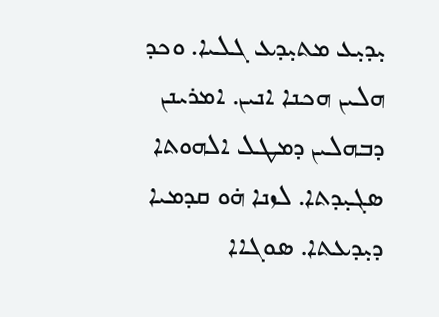ܝ̣ܕܝ̣ܥ ܡܬܝ̣ܕܥ ܓܠܝܐ. ܘܟܕ ܗܠܝܢ ܗܟܢܐ ܐܢܝܢ. ܐܡܪܝܢܢ ܕܒܗܠܝܢ ܕܡܛܠ ܐܠܗܘܬܐ ܣܓܝ̣ܕܬܐ. ܠܙܢܐ ܗ̇ܘ ܩܕܡܝܐ ܕܝ̣ܕܥܬܐ. ܣܘܓܐܐ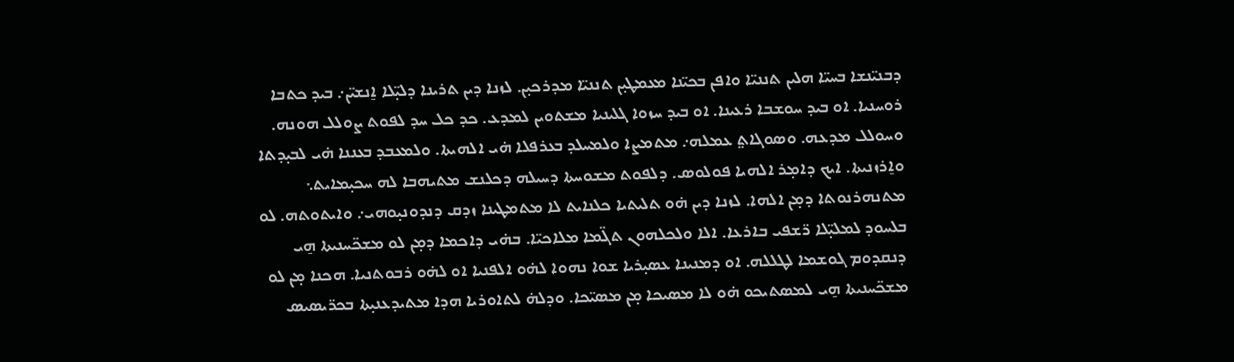ܕܒܢܝ̈ܢܫܐ ܒܚܝ̈ܐ ܗܠܝܢ ܬܢܢܝ̈ܐ ܘܐܦܢ ܒܟܝ̈ܢܐ ܡܥܡܛܝ̣ܢ ܬܢܢܝ̈ܐ ܡܕܪܟܝ̣ܢ. ܠܙܢܐ ܕܝܢ ܬܪܝܢܐ ܕܠܝ̣̈ܠܐ ܐ̱ܢܫܝ̈ܢ܇ ܒܝܕ ܟܬܒܐ ܪܘܚܢܝܐ. ܐܘ ܒܝܕ ܚܘܫܒܐ ܪܥܝܢܐ. ܐܘ ܒܝܕ ܚܙܘܐ ܓܠܝܢܝܐ ܡܫܬܘܝܢ ܠܡܕܥ. ܟܕ ܟܠ ܚܕ ܠܦܘܬ ܨܘܠܠ ܗܘܢܗ. ܘܚܘܠܠ ܡܕܥܗ. ܘܣܘܓܐܬ݀ ܥܡܠܗ܇ ܡܬܡܨܐ ܘܠܡܚܠܕ ܒܥܪܦܠܐ ܗ̇ܝ ܐܠܗܝܬܐ. ܘܠܡܥܒܕ ܒܥܢܢܐ ܗ̇ܝ ܠܒܝ̣ܕܬܐ ܘܐ̱ܪܙܢܝܬܐ. ܐܝܟ ܕܐܡ̣ܪ ܐܠܗܝܐ ܦܘܠܘܣ. ܕܠܦܘܬ ܡܫܘܚܬܐ ܕܚܝܠܗ ܕܟܠܢܫ ܡܬܝܗܒܐ ܠܗ ܚܟܝ̣ܡܐܝܬ܆ ܡܬܢܗܪܢܘܬܐ ܕܡ̣ܢ ܐܠܗܐ. ܠܙܢܐ ܕܝܢ ܗ̇ܘ ܬܠܝܬܝܐ ܟܠܢܐܝܬ ܠܐ ܡܬܡܛܝܢܐ ܙܕܩ ܕܢܕܘܢܝ̣ܘܗܝ܇ ܘܐܝܬܘܬܗ. ܠܘ ܒܠܚܘܕ ܠܡܠܝ̣̈ܠܐ ܪ̈ܫܦܝ ܒܐܪܥܐ. ܐܠܐ ܘܠܟܠܗܘܢ ܬܓ̈ܡܐ ܡܠܐܟܝ̈ܐ. ܒܗ̇ܝ ܕܐܟܡܐ ܕܡ̣ܢ ܠܘ ܡܫܟ̈ܚܢܝܬܐ ܗ̱ܝ ܕܢܩܕܘܡ ܓܘܫܡܐ ܠܛܠܠܗ. ܐܘ ܕܡܢܝܢܐ ܥܣܝ̣ܪܝܐ ܫܘܐ ܢܗܘܐ ܠܗ̇ܘ ܐܠܦܢܝܐ ܐܘ ܠܗ̇ܘ ܪܒܘܬܢܝܐ. ܗܟܢܐ ܡ̣ܢ ܠܘ ܡܫܟ̈ܚܢܝܬܐ ܗ̱ܝ ܠܡܣܬܝܟܘ ܗ̇ܘ ܠܐ ܡܣܝܟܐ ܡ̣ܢ ܡܣܝ̈ܟܐ. ܘܕܠܗ̇ ܠܬܐܘܪܝܐ ܗܕܐ ܡܬܝܕܥܢܝ̣ܬܐ ܒܟܪ̈ܝܣܝܣ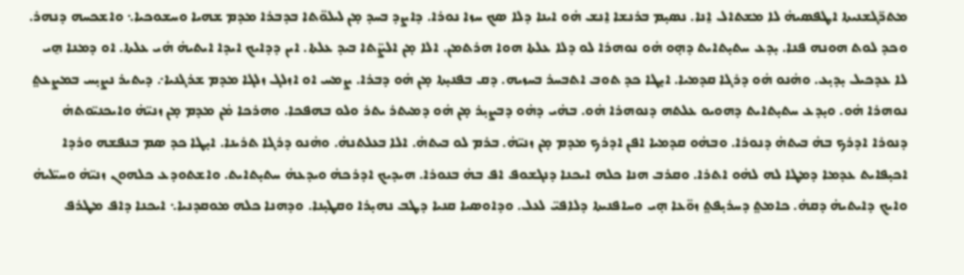ܡܬܪ̈ܓܫܢܝܬܐ ܐܛܦܣܝܗ̇ ܠܐ ܡܫܬܐܠ ܐ̱ܢܐ. ܢܣܝ̣ܡ ܒܪܢܫܐ ܐ̱ܢܫ ܗ̇ܘ ܐܝܢܐ ܕܠܐ ܣܟ ܚܙܐ ܢܘܪܐ. ܕܐܨܕ ܒܚܕ ܡ̣ܢ ܠܝܠܘ̈ܬܐ ܒܕܒܪܐ ܡܕܡ ܫܗܝܐ ܘܚܫܘܟܝܐ܆ ܘܐܫܟܚܗ ܕܢܗܪ. ܘܟܕ ܠܘܬ ܗܘܢܗ ܦܢܐ. ܝ̣ܕܥ ܚܬܝ̣ܬܐܝܬ ܕܗ̣ܘ ܗ̇ܘ ܢܘܗܪܐ ܠܘ ܕܠܐ ܥܠܬܐ ܗܘܐ ܗܪܬܡܢ. ܐܠܐ ܡ̣ܢ ܐܠܨ̈ܬܐ ܒܝܕ ܥܠܬܐ. ܐܝܢ ܕܕܐܝܟ ܐܝܕܐ ܐܝܬܝܗ̇ ܗ̇ܝ ܥܠܬܐ. ܐܘ ܕܡܢܐ ܗ̱ܝ ܠܐ ܥܕܟܝܠ ܝ̣ܕܝ̣ܥ. ܘܗ̇ܢܘ ܗ̇ܘ ܕܪܓܐ ܩܕܡܝܐ. ܐܝ̣ܛܐ ܟܕ ܬܘܒ ܐܬܒܚܪ ܒܚܙܝܗ. ܕܩ ܒܦܢܝ̣ܬܐ ܡ̣ܢ ܗ̇ܘ ܕܒܪܐ. ܨܡܚ ܐܘ ܐܙܠܓ ܙܠܓܐ ܡܕܡ ܫܪܓܢܝܐ܇ ܕܝܬܝܪ ܢܨܝ̣ܚ ܒܡܨܥܬ݀ ܢܘܗܪܐ ܗ̇ܘ. ܘܝ̣ܕܥ ܚܬܝ̣ܬܐܝܬ ܕܗܘܝܘ ܥܠܬܗ ܕܢܘܗܪܐ ܗ̇ܘ. ܒܗ̇ܝ ܕܗ̇ܘ ܕܒܨܝ̣ܪ ܡ̣ܢ ܗ̇ܘ ܕܡܝܬܪ ܝܬܪ ܘܠܘ ܒܗܦܟܐ. ܘܗܪܟܐ ܡ̇ܢ ܡܕܡ ܡ̣ܢ ܙܢܝ̈ܗ̇ ܘܐܝܟܢܝ̈ܘܬܗ̇ ܕܢܘܪܐ ܐܕܪܟ ܒܗ̇ ܒܝܬܗ̇ ܕܢܘܪܐ. ܘܒܗ̇ܘ ܩܕܡܝܐ ܐܦܢ ܐܕܪܟ ܡܕܡ ܡ̣ܢ ܙܢܝ̈ܗ̇. ܒܪܡ ܠܘ ܒܝܬܗ̇. ܐܠܐ ܒܥܠܬܢܗ̇. ܘܗ̇ܢܘ ܕܪܓܐ ܬܪܝܢܐ. ܐܝ̣ܛܐ ܟܕ ܣܡ ܒܢܦܫܗ ܘܪܕܐ ܐܟܝ̣ܦܐܝܬ ܥܕܡܐ ܕܡܛܐ ܠܗ ܠܗ̇ܘ ܐܬܪܐ. ܘܩܪܒ ܗܢܐ ܟܠܗ ܐܝܟܢܐ ܕܢܓܫܘܦ ܐܦ ܒܗ̇ ܒܢܘܪܐ. ܗܝܕܝܟ ܐܕܪܟܗ̇ ܘܝܕܥܗ̇ ܚܬܝ̣ܬܐܝܬ. ܘܐܫܬܘܕܥ ܟܠܗܘܢ ܙܢܝ̈ܗ̇ ܘܚܝ̈ܠܝܗ̇ ܘܐܝܟ ܕܐܝܬܝܗ̇ ܕܩܗ̇. ܟܐܡܬ݀ ܕܚܪܝ̣ܦܬ݀ ܙܘ̈ܥܐ ܗ̣ܝ ܘܚܐܦܢܝܬܐ ܕܠܐܦܝ̈ ܠܥܠ. ܘܕܐܘܣܝܐ ܩܢܝܐ ܕܛܒ ܢܗܝ̣ܪܐ ܘܩܛܝ̣ܢܐ. ܘܕܗܢܐ ܟܠܗ ܡܘܩܕܢܝܐ܆ ܐܝܟܢܐ ܕܐܦ ܡܛܪܦ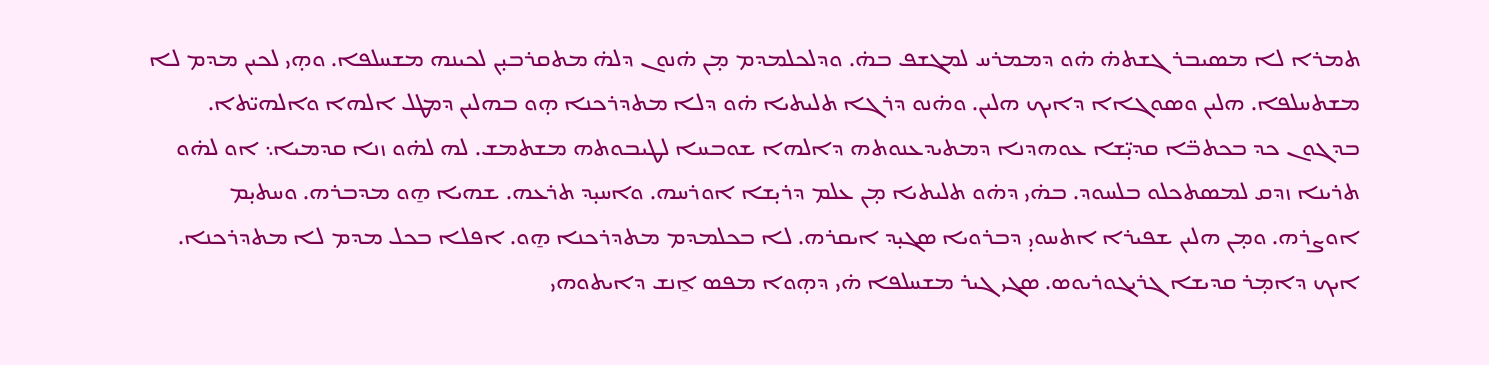ܬܡܪܐ ܠܐ ܡܣܝܒܪ ܓܫܬܗ̇ ܗ̇ܘ ܕܡܡܪܚ ܠܡܓܫܦ ܒܗ̇. ܘܕܠܟܠܡܕܡ ܡ̣ܢ ܗ̇ܢܘܢ ܕܠܗ̇ ܡܬܩܪܒܝ̣ܢ ܠܟܝܢܗ ܡܫܚܠܦܐ. ܘܗ̣ܝ ܠܟܝܢ ܡܕܡ ܠܐ ܡܫܬܚܠܦܐ. ܗܠܝܢ ܘܣܘܓܐܐ ܕܐܝܟ ܗܠܝܢ. ܘܗ̇ܢܘ ܕܪܓܐ ܬܠܝܬܝܐ ܗ̇ܘ ܕܠܐ ܡܬܕܪܟܢܐ ܗ̣ܘ ܒܗܠܝܢ ܕܡܛܠ ܐܠܗܐ ܘܐܠܗܝ̈ܬܐ. ܒܕܓܘܢ ܟܕ ܒܟܬܒ̈ܐ ܩܕܝ̣̈ܫܐ ܥܘܗܕܢܐ ܕܡܬܝܕܥܢܘܬܗ ܕܐܠܗܐ ܫܘܒܚܐ ܠܛܝܒܘܬܗ ܡܫܬܡܫ. ܠܗ ܠܗ̇ܘ ܙܢܐ ܩܕܡܝܐ܆ ܐܘ ܠܗ̇ܘ ܬܪܝܢܐ ܙܕܩ ܠܡܣܬܟܠܘ ܒܠܚܘܕ. ܒܗ̇ܝ ܕܗ̇ܘ ܬܠܝܬܝܐ ܡ̣ܢ ܥܠܡ ܕܪܝ̣ܫܐ ܐܘܪܚܗ. ܘܐܚܝ̣ܕ ܬܪܥܗ. ܫܗܝܐ ܗ̱ܘ ܡܕܒܪܗ. ܘܚܬܝ̣ܡ ܐܘܨܪܗ. ܘܡ̣ܢ ܗܠܝܢ ܫܦܝܪܐ ܐܬܚܘܝ̣ ܕܒܪܘܝܐ ܣܓܝ̣ܕ ܐܝܩܪܗ. ܠܐ ܒܟܠܡܕܡ ܡܬܕܪܟܢܐ ܗ̱ܘ. ܐܦܠܐ ܒܟܠ ܡܕܡ ܠܐ ܡܬܕܪܟܢܐ. ܐܝܟ ܕܐܡ̣ܪ ܩܕܝܫܐ ܓܪܝܓܘܪܝܘܣ. ܣܓܝ ܓܝܪ ܡܫܚܠܦܐ ܗ̇ܝ ܕܗ̣ܘܐ ܡܦܣ ܐ̱ܢܫ ܕܐܝܬܘܗܝ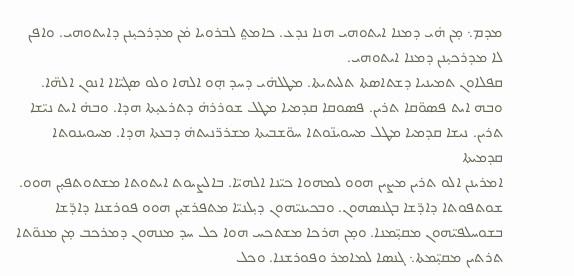ܡܕܡ܆ ܡ̣ܢ ܗ̇ܝ ܕܡܢܐ ܐܝܬܘܗܝ ܗܢܐ ܢܕܥ. ܟܐܡܬ݀ ܠܒܪܘܝܐ ܡ̇ܢ ܡܕܪܟܝ̣ܢܢ ܕܐܝܬܘܗܝ. ܘܐܦܢ ܠܐ ܡܕܪܟܝ̣ܢܢ ܕܡܢܐ ܐܝܬܘܗܝ.
ܩܦܠܐܘܢ ܬܡܝܢܝܐ ܕܫܬܐܣܬܐ ܬܠܝܬܝܬܐ. ܡܛܠܗ̇ܝ ܕܚܕ ܗ̣ܘ ܐܠܗܐ ܘܠܘ ܣܓܝ̈ܐܐ ܐܢܘܢ ܐܠܗ̈ܐ. ܘܒܗ ܐܝܬ ܦܣܘ̈ܩܐ ܬܪܝܢ. ܦܣܘܩܐ ܩܕܡܝܐ ܡܛܠ ܫܘܪܪܗ̇ ܕܬܪܥܝ̣ܬܐ ܗܕܐ. ܘܒܗ̇ ܐܝܬ ܢܝ̈ܫܐ ܬܪܝܢ. ܢܝܫܐ ܩܕܡܝܐ ܡܛܠ ܡܚܘܝܢ̈ܘܬܐ ܚܘ̈ܫܒܝܬܐ ܡܫܪܪ̈ܢܝܬܗ̇ ܕܒܥܬܐ ܗܕܐ. ܡܚܘܝܢܘܬܐ ܩܕܡܝܬܐ
ܐܡܪܝܢܢ ܐܠܘ ܬܪܝܢ ܡܨܝܢ ܗܘܘ ܠܡܗܘܐ ܟܝ̈ܢܐ ܐܠܗܝ̈ܐ. ܒܐܠܨܝܘܬ ܐܝܬܘܬܐ ܡܫܬܘܬܦܝ̣ܢ ܗܘܘ. ܫܘܬܦܘܬܐ ܕܐܕ̈ܫܐ ܒܓܢܣܗܘܢ. ܘܒܟܝܢܝ̈ܗܘܢ ܕܝ̣ܠܢܝ̈ܐ ܡܬܦܪܫܝ̣ܢ ܗܘܘ ܦܘܪܫܢܐ ܕܐܕ̈ܫܐ ܒܫܘܚܠܦܝ̈ܗܘܢ ܡܩܝ̣̈ܡܢܐ. ܘܡ̣ܢ ܗܪܟܐ ܡܫܬܟܚ ܗܘܐ ܟܠ ܚܕ ܡܢܗܘܢ ܕܡܪܟܒ ܡ̣ܢ ܡܢܘ̈ܬܐ ܬܪܬܝܢ ܡܩܝ̣̈ܡܬܐ܆ ܓܢܣܐ ܠܡܐܡܪ ܘܦܘܪܫܢܐ. ܘܟܠ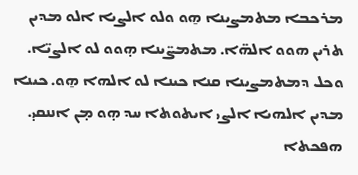ܡܪܟܒܐ ܡܬܡܨܝܢܐ ܗ̱ܘ ܘܠܘ ܐܠܨܝܐ ܐܠܘ ܡܕܝܢ ܬܪܝܢ ܗܘܘ ܐܠܗ̈ܐ. ܡܬܡܨ̈ܝܢܐ ܗ̣ܘܘ ܠܘ ܐܠܨܝ̈ܐ. ܘܟܠ ܕܡܬܡܨܝܢܐ ܩܢܐ ܟܝܢܐ ܠܘ ܐܠܗܐ ܗ̱ܘ. ܟܝܢܐ ܡܕܝܢ ܐܠܗܝܐ ܐܠܨܝ ܐܝܬܘܬܐ ܚܕ ܗ̣ܘ ܡ̣ܢ ܐܢܢܩܝ̣.
ܗܦܟܬܐ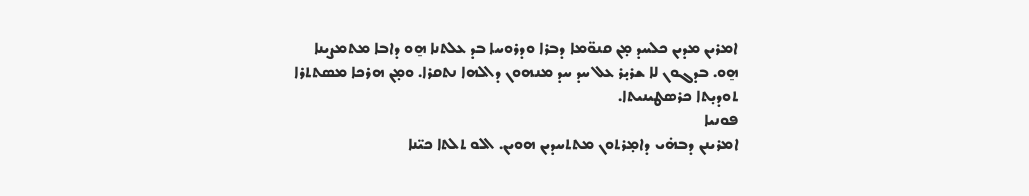ܐܡܪܝܢ ܡܕܝܢ ܟܠܚܕ ܡ̣ܢ ܩܢܘ̈ܡܐ ܕܒܪܐ ܘܕܪܘܚܐ ܒܕ ܥܠܬܢܐ ܗ̱ܘ ܕܐܒܐ ܡܬܡܨܝܢܐ ܗ̱ܘ. ܒܕܓܘܢ ܠܐ ܫܪܝ̣ܪ ܥܠ ܚܕ ܚܕ ܡܢܗܘܢ ܕܐܠܗܐ ܢܬܩܪܐ. ܘܡ̣ܢ ܗܪܟܐ ܡܣܬܬܪܐ ܬܘܕܝ̣ܬܐ ܟܪܣܛܝܢܝܬܐ.
ܦܘܢܝܐ
ܐܡܪܝܢܢ ܕܒܗ̇ܝ ܕܐܡ̣ܪܬܘܢ ܡܬܬܚܕܝܢ ܗܘܝܢ. ܐܠܘ ܬܠܬܐ ܟܝ̈ܢܐ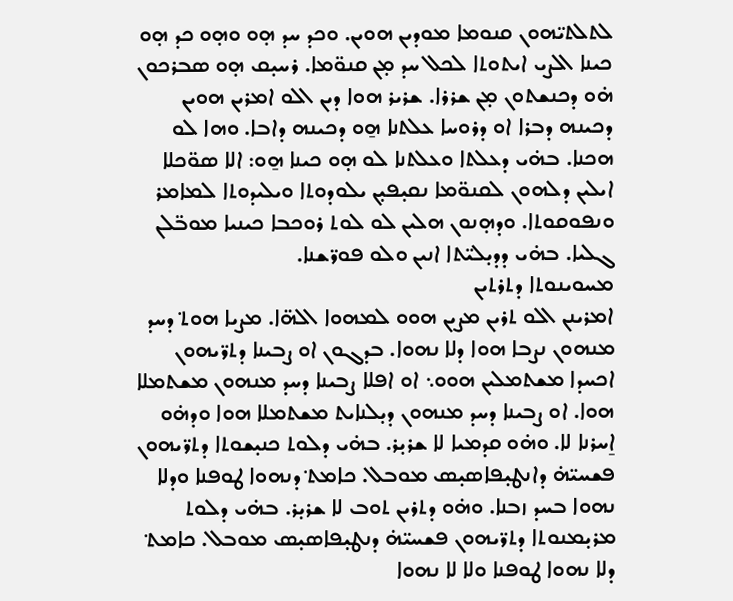ܠܬܠܬܝ̈ܗܘܢ ܩܢܘܡܐ ܡܘܕܝܢ ܗܘܝܢ. ܘܟܕ ܚܕ ܗ̣ܘ ܘܗ̣ܘ ܟܕ ܗ̣ܘ ܟܝܢܐ ܐܠܨܝ ܐܝܬܘܬܐ ܠܟܠ ܚܕ ܡ̣ܢ ܩܢܘ̈ܡܐ. ܪܚܝ̣ܩ ܗ̣ܘ ܣܒܪܟܘܢ ܗ̇ܘ ܕܟܢܫܬܘܢ ܡ̣ܢ ܫܪܪܐ. ܫܪܝܪ ܗܘܐ ܕܝܢ ܐܠܘ ܐܡܪܝܢ ܗܘܝܢ ܕܟܝܢܗ ܕܒܪܐ ܐܘ ܕܪܘܚܐ ܥܠܬܢܐ ܗ̱ܘ ܕܟܝܢܗ ܕܐܒܐ. ܘܗܐ ܠܘ ܗܟܢܐ. ܒܗ̇ܝ ܕܥܠܬܐ ܘܥܠܬܢܐ ܠܘ ܗ̣ܘ ܟܝܢܐ ܗ̱ܘ: ܐܠܐ ܣܘ̈ܟܠܐ ܐܝܠܝܢ ܕܠܗܘܢ ܠܩܢܘ̈ܡܐ ܢܩܝ̣ܦܝ̣ܢ ܝܠܘܕܘܬܐ ܘܝܠܝܕܘܬܐ ܠܡܐܡܪ ܘܢܦܘܩܘܬܐ. ܘܕܗ̣ܢܘܢ ܗܠܝܢ ܠܘ ܠܘܬ ܪܘܟܒܐ ܟܝܢܝܐ ܡܘܒ̈ܠܢ ܓܠܝܐ. ܒܗ̇ܝ ܕܕܝ̣ܠܝ̈ܬܐ ܐܢܝܢ ܘܠܘ ܦܘܪ̈ܫܢܐ.
ܡܚܘܝܢܘܬܐ ܕܬܪܬܝܢ
ܐܡܪܝܢܢ ܐܠܘ ܬܪܝܢ ܡܨܝܢ ܗܘܘ ܠܡܗܘܐ ܐܠܗ̈ܐ. ܡܨܝܐ ܗܘܬ݀ ܕܚܕ ܡܢܗܘܢ ܢܨܒܐ ܗܘܐ ܕܠܐ ܢܗܘܐ. ܒܕܓܘܢ ܐܘ ܨܒܝܢܐ ܕܬܪ̈ܝܗܘܢ ܐܟܚܕܐ ܡܫܬܡܠܝܢ ܗܘܘ܆ ܐܘ ܐܦܠܐ ܨܒܝܢܐ ܕܚܕ ܡܢܗܘܢ ܡܫܬܡܠܐ ܗܘܐ. ܐܘ ܨܒܝܢܐ ܕܚܕ ܡܢܗܘܢ ܕܝ̣ܠܢܐܝܬ ܡܫܬܡܠܐ ܗܘܐ ܘܕܗ̇ܘ ܐ̱ܚܪܢܐ ܠܐ. ܘܗ̇ܘ ܩܕܡܝܐ ܠܐ ܫܪܝ̣ܪ. ܒܗ̇ܝ ܕܠܘܬ ܟܢܝ̣ܫܘܬܐ ܕܬܪ̈ܝܗܘܢ ܦܫܚܝ̈ܗ̇ ܕܐܢܛܝ̣ܦܐܣܝ̣ܣ ܡܘܒܠ. ܟܐܡܬ݀ ܕܢܗܘܐ ܛܘܦܢܐ ܘܕܠܐ ܢܗܘܐ ܒܚܕ ܙܒܢܐ. ܘܗ̇ܘ ܕܬܪܝܢ ܬܘܒ ܠܐ ܫܪܝ̣ܪ. ܒܗ̇ܝ ܕܠܘܬ ܡܪܝ̣ܡܢܘܬܐ ܕܬܪ̈ܝܗܘܢ ܦܫܚܝ̈ܗ̇ ܕܢܛܝ̣ܦܐܣܝ̣ܣ ܡܘܒܠ. ܟܐܡܬ݀ ܕܠܐ ܢܗܘܐ ܛܘܦܢܐ ܘܠܐ ܠܐ ܢܗܘܐ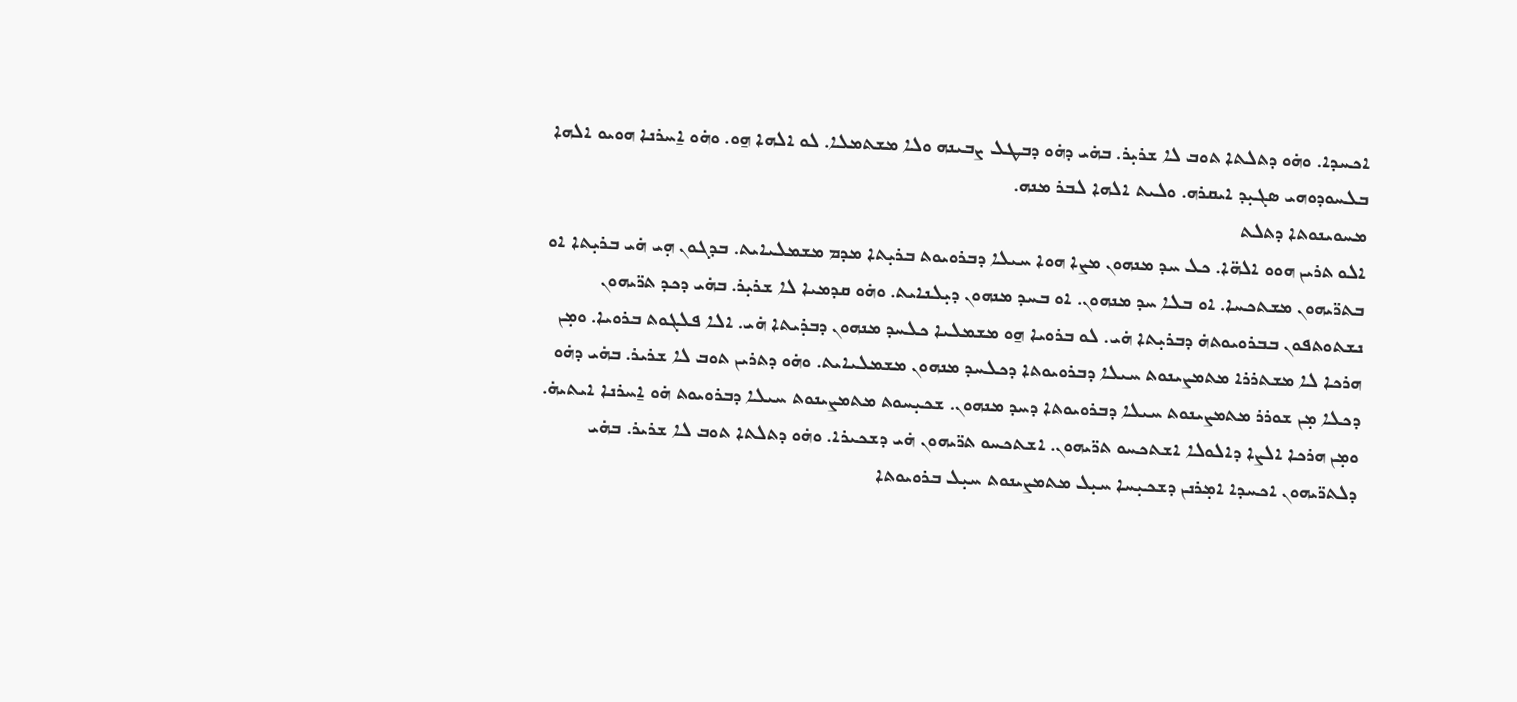ܐܟܚܕܐ. ܘܗ̇ܘ ܕܬܠܬܐ ܬܘܒ ܠܐ ܫܪܝ̣ܪ. ܒܗ̇ܝ ܕܗ̇ܘ ܕܒܛܠ ܨܒܝܢܗ ܘܠܐ ܡܫܬܡܠܐ. ܠܘ ܐܠܗܐ ܗ̱ܘ. ܘܗ̇ܘ ܐ̱ܚܪܢܐ ܗܘܝܘ ܐܠܗܐ ܒܠܚܘܕܘܗܝ ܣܓܝ̣ܕ ܐܝܩܪܗ. ܘܠܝܬ ܐܠܗܐ ܠܒܪ ܡܢܗ.
ܡܚܘܝܢܘܬܐ ܕܬܠܬ
ܐܠܘ ܬܪܝܢ ܗܘܘ ܐܠܗ̈ܐ. ܟܠ ܚܕ ܡܢܗܘܢ ܡܨܐ ܗܘܐ ܚܝܠܐ ܕܒܪܘܝܘܬ ܒܪܝ̣ܬܐ ܡܕܡ ܡܫܡܠܝܐܝܬ. ܒܕܓܘܢ ܗ̣ܝ ܗ̇ܝ ܒܪܝ̣ܬܐ ܐܘ ܒܬܪ̈ܝܗܘܢ ܡܫܬܟܚܐ. ܐܘ ܒܠܐ ܚܕ ܡܢܗܘܢ. ܐܘ ܒܚܕ ܡܢܗܘܢ ܕܝ̣ܠܢܐܝܬ. ܘܗ̇ܘ ܩܕܡܝܐ ܠܐ ܫܪܝ̣ܪ. ܒܗ̇ܝ ܕܟܕ ܬܪ̈ܝܗܘܢ ܢܫܬܘܬܦܘܢ ܒܒܪܘܝܘܬܗ̇ ܕܒܪܝ̣ܬܐ ܗ̇ܝ. ܠܘ ܒܪܘܝܐ ܗ̱ܘ ܡܫܡܠܝܐ ܟܠܚܕ ܡܢܗܘܢ ܕܒܪ̣ܝܬܐ ܗ̇ܝ. ܐܠܐ ܦܠܓܘܬ ܒܪܘܝܐ. ܘܡ̣ܢ ܗܪܟܐ ܠܐ ܡܫܬܪܪܐ ܡܬܡܨܝܢܘܬ ܚܝܠܐ ܕܒܪܘܝܘܬܐ ܕܟܠܚܕ ܡܢܗܘܢ ܡܫܡܠܝܐܝܬ. ܘܗ̇ܘ ܕܬܪܝܢ ܬܘܒ ܠܐ ܫܪܝܪ. ܒܗ̇ܝ ܕܗ̇ܘ ܕܟܠܐ ܡ̣ܢ ܫܘܪܪ ܡܬܡܨܝܢܘܬ ܚܝܠܐ ܕܒܪܘܝܘܬܐ ܕܚܕ ܡܢܗܘܢ. ܫܟܝ̣ܚܘܬ ܡܬܡܨܝܢܘܬ ܚܝܠܐ ܕܒܪܘܝܘܬ ܗ̇ܘ ܐ̱ܚܪܢܐ ܐܝܬܝܗ̇. ܘܡ̣ܢ ܗܪܟܐ ܐܠܨܐ ܕܐܠܘܠܐ ܐܫܬܟܚܘ ܬܪ̈ܝܗܘܢ. ܐܫܬܟܚܘ ܬܪ̈ܝܗܘܢ ܗ̇ܝ ܕܫܟܝܪܐ. ܘܗ̇ܘ ܕܬܠܬܐ ܬܘܒ ܠܐ ܫܪܝܪ. ܒܗ̇ܝ ܕܠܬܪ̈ܝܗܘܢ ܐܟܚܕܐ ܐܡ̣ܪܢܢ ܕܫܟܝ̣ܚܐ ܚܝ̣ܠ ܡܬܡܨܝܢܘܬ ܚܝ̣ܠ ܒܪܘܝܘܬܐ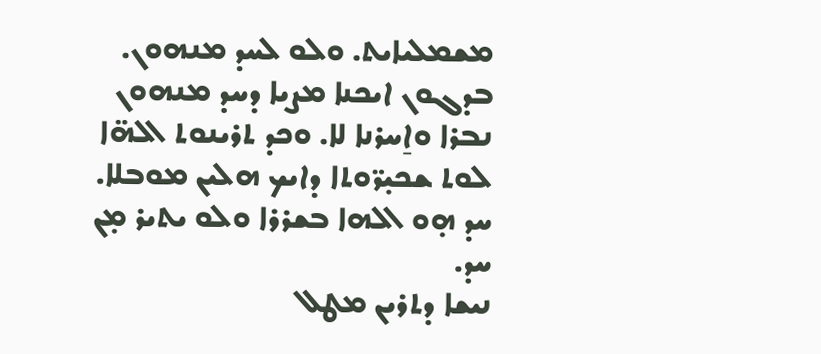ܡܫܡܠܝܐܝܬ. ܘܠܘ ܠܚܕ ܡܢܗܘܢ. ܒܕܓܘܢ ܐܝܟܢܐ ܡܨܝܐ ܕܚܕ ܡܢܗܘܢ ܢܒܪܐ ܘܐ̱ܚܪܢܐ ܠܐ. ܘܟܕ ܬܪܝܢܘܬ ܐܠܗ̈ܐ ܠܘܬ ܫܟܝ̣ܪ̈ܘܬܐ ܕܐܝܟ ܗܠܝܢ ܡܘܒܠܐ. ܚܕ ܗ̣ܘ ܐܠܗܐ ܒܫܪܪܐ ܘܠܘ ܝܬܝܪ ܡ̣ܢ ܚܕ.
ܢܝܫܐ ܕܬܪܝܢ ܡܛܠ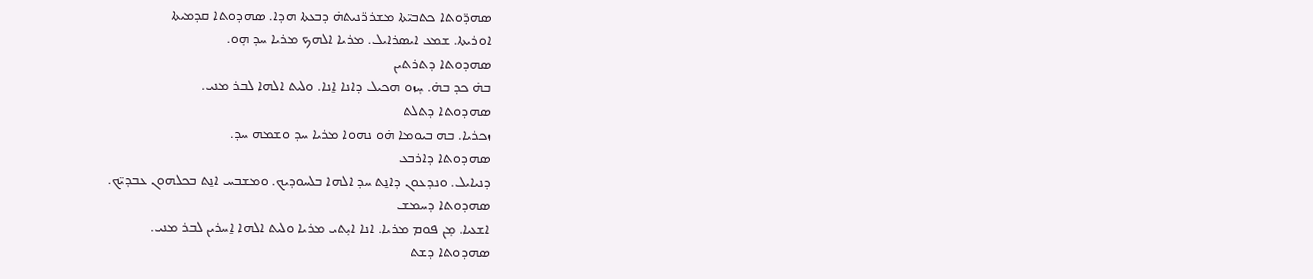ܣܗܕ̈ܘܬܐ ܟܬܒܝ̈ܬܐ ܡܫܪܪ̈ܢܝܬܗ̇ ܕܒܥܬܐ ܗܕܐ. ܣܗܕܘܬܐ ܩܕܡܝܬܐ
ܐܘܪܝܬܐ. ܫܡܥ ܐܝܣܪܐܝܠ. ܡܪܝܐ ܐܠܗܟ ܡܪܝܐ ܚܕ ܗ̣ܘ.
ܣܗܕܘܬܐ ܕܬܪܬܝܢ
ܒܗ̇ ܟܕ ܒܗ̇. ܚ̣ܙܘ ܗܟܝܠ ܕܐܢܐ ܐ̱ܢܐ. ܘܠܝܬ ܐܠܗܐ ܠܒܪ ܡܢܝ.
ܣܗܕܘܬܐ ܕܬܠܬ
ܙܟܪܝܐ. ܒܗ ܒܝܘܡܐ ܗ̇ܘ ܢܗܘܐ ܡܪܝܐ ܚܕ ܘܫܡܗ ܚܕ.
ܣܗܕܘܬܐ ܕܐܪܒܥ
ܕܢܝܐܝܠ. ܘܢܕܥܘܢ ܕܐܢ̱ܬ ܚܕ ܐܠܗܐ ܒܠܚܘܕܝܟ. ܘܡܫܒܚ ܐܢ̱ܬ ܒܟܠܗܘܢ ܥܒܕܝ̈ܟ.
ܣܗܕܘܬܐ ܕܚܡܫ
ܐܫܥܝܐ. ܡ̣ܢ ܦܘܡ ܡܪܝܐ. ܐܢܐ ܐܝ̣ܬܝ ܡܪܝܐ ܘܠܝܬ ܐܠܗܐ ܐ̱ܚܪܝܢ ܠܒܪ ܡܢܝ.
ܣܗܕܘܬܐ ܕܫܬ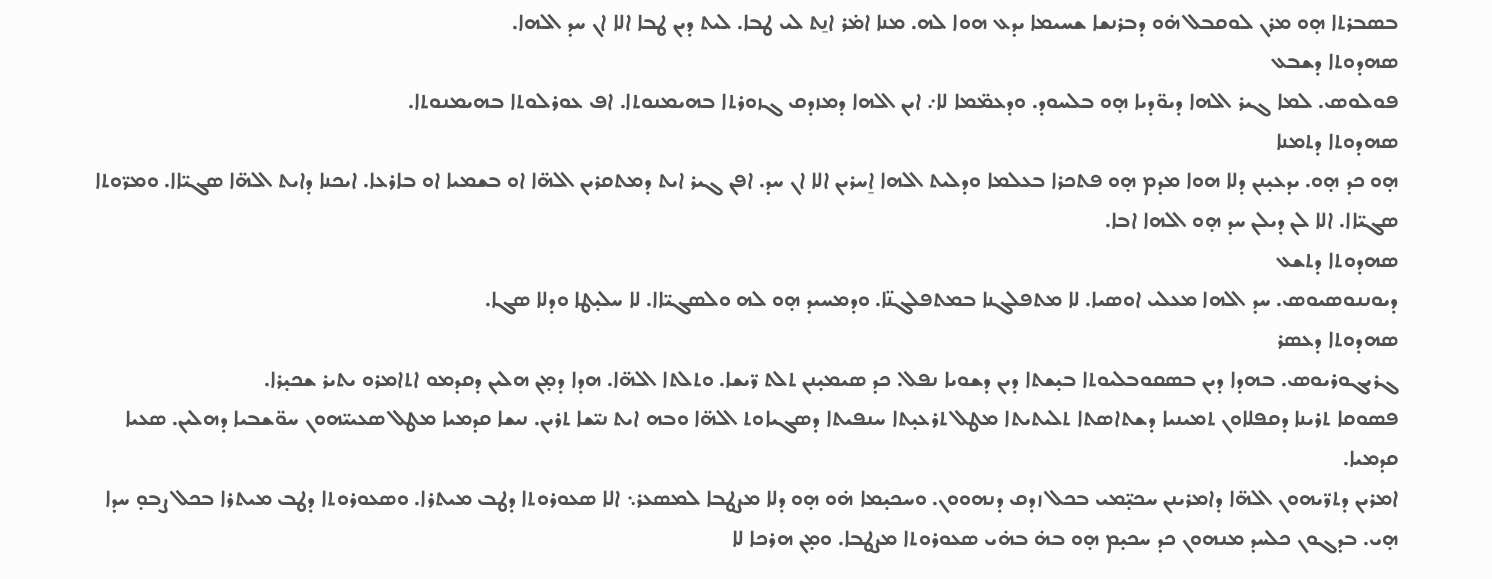ܒܣܒܪܬܐ ܗ̣ܘ ܡܪܢ ܠܘܩܒܠ ܗ̇ܘ ܕܒܪܢܫܐ ܫܚܝܡܐ ܝܕܥ ܗܘܐ ܠܗ. ܡܢܐ ܐܡ̇ܪ ܐܢ̱ܬ ܠܝ ܛܒܐ. ܠܝܬ ܕܝܢ ܛܒܐ ܐܠܐ ܐܢ ܚܕ ܐܠܗܐ.
ܣܗܕܘܬܐ ܕܫܒܥ
ܦܘܠܘܣ. ܠܡܐ ܓܝܪ ܐܠܗܐ ܕܝܘ̈ܕܝܐ ܗ̣ܘ ܒܠܚܘܕ. ܘܕܥܡ̈ܡܐ ܠܐ܇ ܐܝܢ ܐܠܗܐ ܕܡܙܕܩ ܓܙܘܪܬܐ ܒܗܝܡܢܘܬܐ. ܐܦ ܥܘܪܠܘܬܐ ܒܗܝܡܢܘܬܐ.
ܣܗܕܘܬܐ ܕܬܡܢܐ
ܗ̣ܘ ܟܕ ܗ̣ܘ. ܝܕܥܝ̣ܢܢ ܕܠܐ ܗܘܐ ܡܕܡ ܗ̣ܘ ܦܬܟܪܐ ܒܥܠܡܐ ܘܕܠܝܬ ܐܠܗܐ ܐ̱ܚܪܝܢ ܐܠܐ ܐܢ ܚܕ. ܐܦܢ ܓܝܪ ܐܝܬ ܕܡܬܩܪܝܢ ܐܠܗ̈ܐ ܐܘ ܒܫܡܝܐ ܐܘ ܒܐܪܥܐ. ܐܝܟܢܐ ܕܐܝܬ ܐܠܗ̈ܐ ܣܓܝ̈ܐܐ. ܘܡܪ̈ܘܬܐ ܣܓܝ̈ܐܐ. ܐܠܐ ܠܢ ܕܝܠܢ ܚܕ ܗ̣ܘ ܐܠܗܐ ܐܒܐ.
ܣܗܕܘܬܐ ܕܬܫܥ
ܕܝܘܢܢܘܣܝܘܣ. ܚܕ ܐܠܗܐ ܡܥܠܝ ܐܘܣܝܐ. ܠܐ ܡܬܦܠܓܢܐ ܒܡܬܦܠܓܢ̈ܐ. ܘܕܡܚܝܕ ܗ̣ܘ ܠܗ ܘܠܣܓܝ̈ܐܐ. ܠܐ ܚܠܝ̣ܛܐ ܘܕܠܐ ܣܓܐ.
ܣܗܕܘܬܐ ܕܥܣܪ
ܓܪܝܓܘܪܝܘܣ. ܒܗܕܐ ܕܝܢ ܒܣܩܘܒܠܝܘܬܐ ܒܝ̣ܫܬܐ ܕܝܢ ܕܫܘܝܐ ܢܦܠ. ܟܕ ܣܝܡܝ̣ܢܢ ܬܠܬ ܪ̈ܝܫܐ. ܘܬܠܬܐ ܐܠܗ̈ܐ. ܗܕܐ ܕܡ̣ܢ ܗܠܝܢ ܕܩܕܡܘ ܐܬܐܡܪܘ ܝܬܝܪ ܫܟܝ̣ܪܐ.
ܦܣܘܩܐ ܬܪܝܢܐ ܕܩܦܠܐܘܢ ܬܡܝܢܝܐ ܕܫܬܐܣܬܐ ܬܠܝܬܝܬܐ ܡܛܠ ܬܪܥܝ̣ܬܐ ܚܢܦܝܬܐ ܕܣܓܝܐܘܬ ܐܠܗ̈ܐ ܘܒܗ ܐܝܬ ܢܝ̈ܫܐ ܬܪܝܢ. ܢܝܫܐ ܩܕܡܝܐ ܡܛܠ ܣܥܝܝ̈ܗܘܢ ܚܘ̈ܫܒܝܐ ܕܗܠܝܢ. ܣܥܝܐ ܩܕܡܝܐ.
ܐܡܪܝܢ ܕܬܪ̈ܝܗܘܢ ܐܠܗ̈ܐ ܕܐܡܪܝܢܢ ܚܟܝ̣̈ܡܝ ܒܟܠ ܙܕܩ ܕܢܗܘܘܢ. ܘܚܟܝ̣ܡܐ ܗ̇ܘ ܗ̣ܘ ܕܠܐ ܡܨܛܒܐ ܠܡܣܥܪ܆ ܐܠܐ ܣܥܘܪܘܬܐ ܕܛܒ ܡܝܬܪܐ. ܘܣܥܘܪܘܬܐ ܕܛܒ ܡܝܬܪܐ ܒܟܠ ܨܒܘ̣ ܚܕܐ ܗ̣ܝ. ܒܕܓܘܢ ܟܠܚܕ ܡܢܗܘܢ ܟܕ ܚܟܝ̣ܡ ܗ̣ܘ ܒܗ̇ ܒܗ̇ܝ ܣܥܘܪܘܬܐ ܡܨܛܒܐ. ܘܡ̣ܢ ܗܪܟܐ ܠܐ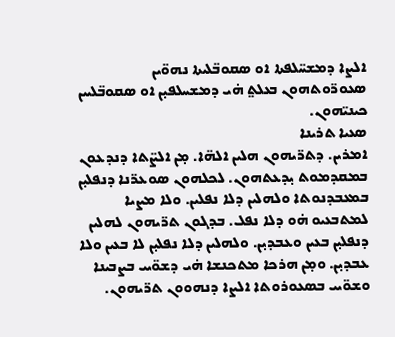ܐܠܨܐ ܕܡܫܚ̈ܠܦܬܐ ܐܘ ܣܩܘܒ̈ܠܝܬܐ ܢܗܘ̈ܝܢ ܣܥܘܪ̈ܘܬܗܘܢ ܒܥܠܬ݀ ܗ̇ܝ ܕܡܫܚܠܦܝ̣ܢ ܐܘ ܣܩܘܒ̈ܠܝܝܢ ܟܝܢܝ̈ܗܘܢ.
ܣܥܝܐ ܬܪܝܢܐ
ܐܡܪܝܢ. ܕܬܪ̈ܝܗܘܢ ܗܠܝܢ ܐܠܗ̈ܐ. ܡ̣ܢ ܐܠܨ̈ܬܐ ܕܢܕܥܘܢ ܒܡܩܕܡܘܬ ܝ̣ܕܥܬܗܘܢ. ܠܟܠܗܘܢ ܣܘܥܪ̈ܢܐ ܕܢܦܠܝ̣ܢ ܒܡܥܒܕܢܘܬܐ ܘܠܗܠܝܢ ܕܠܐ ܢܦܠܝܢ. ܘܠܐ ܡܨܝܐ ܠܡܬܒܥܝܘ ܗ̇ܘ ܕܠܐ ܢܦܠ. ܒܕܓܘܢ ܬܪ̈ܝܗܘܢ ܠܗܠܝܢ ܕܢܦܠܝ̣ܢ ܒܥܝܢ ܘܥܒܕܝ̣ܢ. ܘܠܗܠܝܢ ܕܠܐ ܢܦܠܝ̣ܢ ܠܐ ܒܥܝܢ ܘܠܐ ܥܒܕܝ̣ܢ. ܘܡ̣ܢ ܗܪܟܐ ܡܬܟܢܫܐ ܗ̇ܝ ܕܫܘ̈ܝܝ ܒܨܒܝܢܐ ܘܫܘ̈ܝܝ ܒܣܥܘܪܘܬܐ ܐܠܨܐ ܕܢܗܘܘܢ ܬܪ̈ܝܗܘܢ.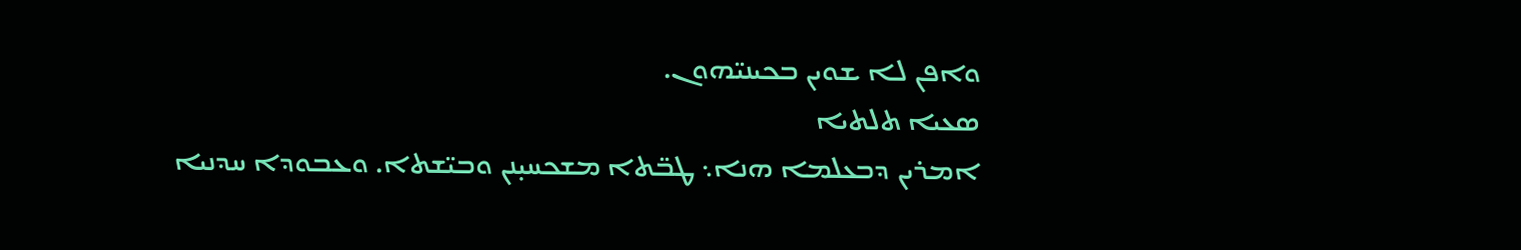ܘܐܦܢ ܠܐ ܫܘܝܢ ܒܟܝܢܝ̈ܗܘܢ.
ܣܥܝܐ ܬܠܬܝܐ
ܐܡܪܝܢ ܕܒܥܠܡܐ ܗܢܐ܆ ܛܒ̈ܬܐ ܡܫܟܚܝ̣ܢܢ ܘܒܝ̈ܫܬܐ. ܘܥܒܘܕܐ ܚܕܢܝܐ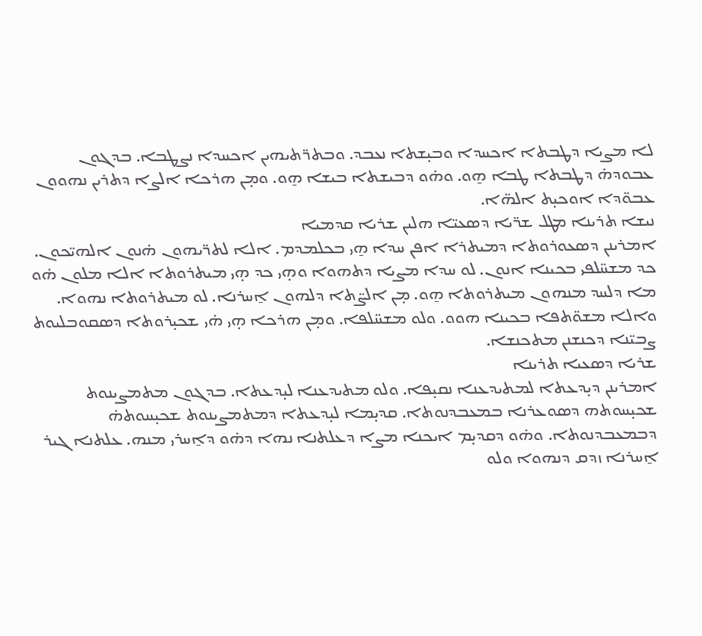ܠܐ ܡܨܝܐ ܕܛܒܬܐ ܐܟܚܕܐ ܘܒܝ̣ܫܬܐ ܢܥܒܕ. ܘܒܬܪ̈ܬܝܗܝܢ ܐܟܚܕܐ ܢܨܛܒܐ. ܒܕܓܘܢ ܥܒܘܕܗ̇ ܕܛܒܬܐ ܛܒܐ ܗ̱ܘ. ܘܗ̇ܘ ܕܒܝܫܬܐ ܒܝܫܐ ܗ̱ܘ. ܘܡ̣ܢ ܗܪܟܐ ܐܠܨܐ ܕܬܪܝܢ ܢܗܘܘܢ ܥܒܘ̈ܕܐ ܐܘܟܝ̣ܬ ܐܠܗ̈ܐ.
ܢܝܫܐ ܬܪܝܢܐ ܡܛܠ ܫܪ̈ܝܐ ܕܣܥܝ̈ܐ ܗܠܝܢ ܫܪܝܐ ܩܕܡܝܐ
ܐܡܪܝܢܢ ܕܣܥܘܪܘܬܐ ܕܡܝܬܪܐ ܐܦܢ ܚܕܐ ܗ̱ܝ ܒܟܠܡܕܡ. ܐܠܐ ܠܬܪ̈ܝܗܘܢ ܗ̇ܢܘܢ ܐܠܗܝ̈ܟܘܢ. ܟܕ ܡܫܚ̈ܠܦܝ ܒܟܝܢܐ ܐܢܘܢ. ܠܘ ܚܕܐ ܡܨܝܐ ܕܬܗܘܐ ܘܗ̣ܝ ܟܕ ܗ̣ܝ ܡܝܬܪܘܬܐ ܐܠܐ ܡܠܘܢ ܗ̇ܘ ܡܐ ܕܠܚܕ ܡܢܗܘܢ ܡܝܬܪܘܬܐ ܗ̱ܘ. ܡ̣ܢ ܐܠܨ̈ܬܐ ܕܠܗܘܢ ܐ̱ܚܪܢܐ. ܠܘ ܡܝܬܪܘܬܐ ܢܗܘܐ. ܘܐܠܐ ܡܫܘ̈ܬܦܐ ܒܟܝܢܐ ܗܘܘ. ܘܠܘ ܡܫܚ̈ܠܦܐ. ܘܡ̣ܢ ܗܪܟܐ ܗ̣ܝ ܗ̇ܝ ܫܟܝ̣ܪܘܬܐ ܕܣܩܘܒܠܝܘܬ ܨܒܝ̈ܢܐ ܕܟܢܫܢܢ ܡܬܟܢܫܐ.
ܫܪܝܐ ܕܣܥܝܐ ܬܪܝܢܐ
ܐܡܪܝܢܢ ܕܝ̣ܕܥܬܐ ܠܡܬܝܕܥܢܐ ܢܩܝ̣ܦܐ. ܘܠܘ ܡܬܝܕܥܢܐ ܠܝ̣ܕܥܬܐ. ܒܕܓܘܢ ܡܬܡܨܝܢܘܬ ܫܟܝ̣ܚܘܬܗ ܕܣܘܥܪܢܐ ܒܡܥܒܕܢܘܬܐ. ܩܕܝ̣ܡܐ ܠܝ̣ܕܥܬܐ ܕܡܬܡܨܝܢܘܬ ܫܟܝ̣ܚܘܬܗ̇ ܕܒܡܥܒܕܢܘܬܐ. ܘܗ̇ܘ ܕܩܕܝ̣ܡ ܐܝܟܢܐ ܡܨܐ ܕܥܠܬܢܐ ܢܗܐ ܕܗ̇ܘ ܕܐ̱ܚܪܝ ܡܢܗ. ܥܠܬܢܐ ܓܝܪ ܐ̱ܚܪܢܐ ܙܕܩ ܕܢܗܘܐ ܘܠܘ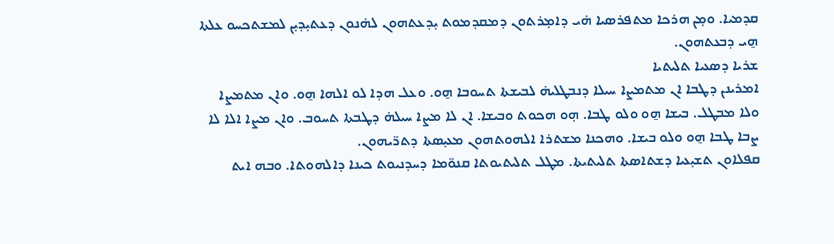ܩܕܡܝܐ. ܘܡ̣ܢ ܗܪܟܐ ܡܬܦܪܣܝܐ ܗ̇ܝ ܕܐܡ̣ܪܬܘܢ ܕܡܩܕܡܘܬ ܝ̣ܕܥܬܗܘܢ ܠܗ̇ܢܘܢ ܕܥܬܝ̣ܕܝ̣ܢ ܠܡܫܬܟܚܘ ܥܠܬܐ ܗ̱ܝ ܕܒܥܬܗܘܢ.
ܫܪܝܐ ܕܣܥܝܐ ܬܠܝܬܝܐ
ܐܡܪܝܢܢ ܕܛܒܐ ܐܢ ܡܬܡܨܐ ܚܝܠܐ ܕܢܒܛܠܝܗ̇ ܠܒܝܫܬܐ ܬܚܘܒܐ ܗ̱ܘ. ܘܥܠ ܗܕܐ ܠܘ ܐܠܗܐ ܗ̱ܘ. ܘܐܢ ܡܬܡܨܐ ܘܠܐ ܡܒܛܠ. ܒܝܫܐ ܗ̱ܘ ܘܠܘ ܛܒܐ. ܗ̣ܘ ܗܟܘܬ ܘܒܝܫܐ. ܐܢ ܠܐ ܡܨܐ ܚܝܠܗ̇ ܕܛܒܬܐ ܬܚܘܒ. ܘܐܢ ܡܨܐ ܐܠܐ ܠܐ ܨܒܐ ܛܒܐ ܗ̱ܘ ܘܠܘ ܒܝܫܐ. ܘܗܟܢܐ ܡܫܬܪܐ ܐܠܗܘܬܗܘܢ ܡܥܝ̣ܣܬܐ ܕܬܪ̈ܝܗܘܢ.
ܩܦܠܐܘܢ ܬܫܝ̣ܥܝܐ ܕܫܬܐܣܬܐ ܬܠܝܬܝܬܐ. ܡܛܠ ܬܠܝܬܝܘܬܐ ܩܢܘ̈ܡܐ ܕܚܕܢܝܘܬ ܟܝܢܐ ܕܐܠܗܘܬܐ. ܘܒܗ ܐܝܬ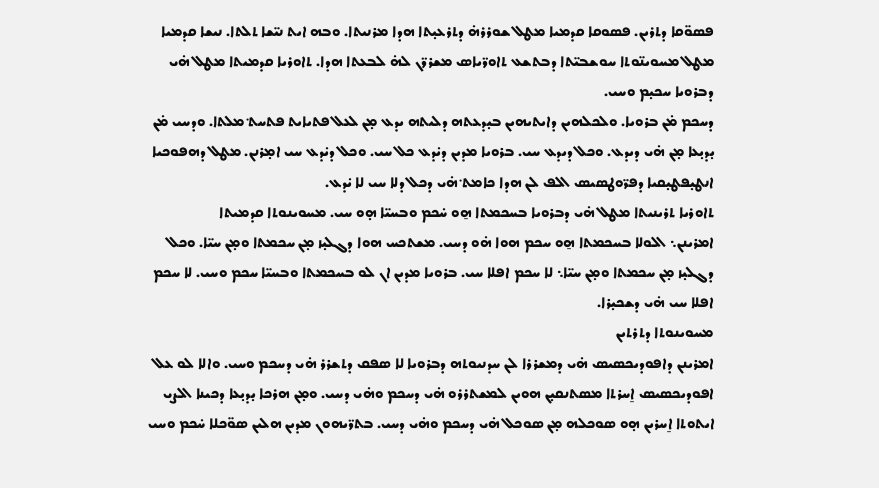ܦܣܘ̈ܩܐ ܕܬܪܝܢ. ܦܣܘܩܐ ܩܕܡܝܐ ܡܛܠ ܫܘܪܪܗ̇ ܕܬܪܥܝ̣ܬܐ ܗܕܐ ܡܪܢܝܬܐ. ܘܒܗ ܐܝܬ ܢܝ̈ܫܐ ܬܠܬܐ. ܢܝܫܐ ܩܕܡܝܐ ܡܛܠ ܡܚܘܝܢ̈ܘܬܐ ܚܘܫܒܝ̈ܬܐ ܕܒܬܫܥ ܬܐܘܪ̈ܝܐܣ ܡܫܪܪ̈ܢ ܠܗ̇ ܠܒܥܬܐ ܗܕܐ. ܬܐܘܪܝܐ ܩܕܡܝܬܐ ܡܛܠ ܗ̇ܝ ܕܒܪܘܝܐ ܚܟܝ̣ܡ ܘܚܝ.
ܕܚܟܡ ܡ̇ܢ ܒܪܘܝܐ. ܘܠܟܠܗܝܢ ܕܐܝܬܝܗܝܢ ܒܝ̣ܕܥܬܗ ܕܠܝܬܗ ܝܕܥ ܡ̣ܢ ܠܥܠ ܦܬܝܐܝܬ ܦܬܚܬ݀ ܡܠܬܐ. ܘܕܚܝ ܡ̇ܢ ܝ̣ܕܝ̣ܥܐ ܡ̣ܢ ܗ̇ܝ ܕܝܕܥ. ܘܟܠ ܕܝܕܥ ܚܝ. ܒܪܘܝܐ ܡܕܝܢ ܕܝ̇ܕܥ ܟܠ ܚܝ. ܘܟܠ ܕܝ̇ܕܥ ܚܝ ܐܡ̣ܪܢܢ. ܡܛܠ ܕܗܦܘܟܝܐ ܐܢܛܝ̣ܦܛܝ̣ܩܝܐ ܕܦܪ̈ܘܛܣܝܣ ܐܠܦ ܠܢ ܗܕܐ ܟܐܡܬ݀ ܗ̇ܝ ܕܟܠ ܕܠܐ ܚܝ ܠܐ ܝ̇ܕܥ.
ܬܐܘܪܝܐ ܬܪܝܢܝܬܐ ܡܛܠ ܗ̇ܝ ܕܒܪܘܝܐ ܒܚܟܡܬܐ ܗ̱ܘ ܚ̇ܟܡ ܘܒܚܝ̈ܐ ܗ̣ܘ ܚܝ. ܡܚܘܝܢܘܬܐ ܩܕܡܝܬܐ
ܐܡܪܝܢܢ܆ ܐܠܘܠܐ ܒܚܟܡܬܐ ܗ̱ܘ ܚܟܡ ܗܘܐ ܗ̇ܘ ܕܚܝ. ܡܫܬܟܚ ܗܘܐ ܕܓܠܝ̣ܙ ܡ̣ܢ ܚܟܡܬܐ ܘܡ̣ܢ ܚܝ̈ܐ. ܘܟܠ ܕܓܠܝ̣ܙ ܡ̣ܢ ܚܟܡܬܐ ܘܡ̣ܢ ܚܝ̈ܐ܆ ܠܐ ܚܟܡ ܐܦܠܐ ܚܝ. ܒܪܘܝܐ ܡܕܝܢ ܐܢ ܠܘ ܒܚܟܡܬܐ ܘܒܚܝ̈ܐ ܚܟܡ ܘܚܝ. ܠܐ ܚܟܡ ܐܦܠܐ ܚܝ ܗ̇ܝ ܕܫܟܝ̣ܪܐ.
ܡܚܘܝܢܘܬܐ ܕܬܪܬܝܢ
ܐܡܪܝܢܢ ܕܐܦܘܕܝܟܣܝܣ ܗ̇ܝ ܕܡܫܪܪܐ ܠܢ ܚܕܢܝܘܬܗ ܕܒܪܘܝܐ ܠܐ ܣܦܩ ܕܬܫܪܪ ܗ̇ܝ ܕܚܟܡ ܘܚܝ. ܘܐܠܐ ܠܘ ܥܠ ܐܦܘܕܝܟܣܝܣ ܐ̱ܚܪܬܐ ܡܣܬܢܩܝ̣ܢ ܗܘܝܢ ܠܡܫܬܪܪܘ ܗ̇ܝ ܕܚܟܡ ܘܗ̇ܝ ܕܚܝ. ܘܡ̣ܢ ܗܪܟܐ ܝ̣ܕܝ̣ܥܐ ܕܟܝܢܐ ܐܠܨܝ ܐܝܬܘܬܐ ܐ̱ܚܪܝܢ ܗ̣ܘ ܣܘܟܠܗ ܡ̣ܢ ܣܘܟܠ ܗ̇ܝ ܕܚܟܡ ܘܗ̇ܝ ܕܚܝ. ܒܬܪ̈ܝܗܘܢ ܡܕܝܢ ܗܠܝܢ ܣܘ̈ܟܠܐ ܚ̇ܟܡ ܘܚܝ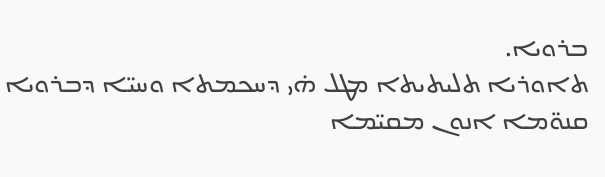ܒܪܘܝܐ.
ܬܐܘܪܝܐ ܬܠܝܬܝܬܐ ܡܛܠ ܗ̇ܝ ܕܚܟܡܬܐ ܘܚܝ̈ܐ ܕܒܪܘܝܐ ܩܢܘ̈ܡܐ ܐܢܘܢ ܡܩܝ̈ܡܐ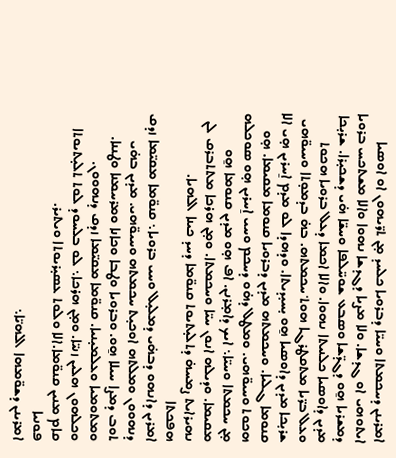ܐܡܪܝܢܢ ܕܚܟܡܬܐ ܘܚܝ̈ܐ ܕܒܪܘܝܐ ܟܠܚܕ ܡ̣ܢ ܬܪ̈ܝܗܘܢ ܐܘ ܐܘܣܝܐ ܐܝܬܘܗܝ ܐܘ ܓܕܫܐ. ܘܠܐ ܡܨܝܐ ܕܓܕܫܐ ܢܗܘܐ ܘܐܠܐ ܡܫܬܟܚ ܒܪܘܝܐ ܕܡܫܪܝܐ ܗ̱ܘ ܕܓܕ̈ܫܐ ܘܣܒܥ ܫܘܚ̈ܠܦܐ ܘܚܫ̈ܐ ܗ̇ܝ ܕܫܟܝ̣ܪܐ. ܫܪܝ̣ܟܐ ܡܕܝܢ ܕܐܘܣܝܐ ܟܠܢܝܬܐ ܢܗܘܐ. ܘܐܠܐ ܐܟܡܐ ܕܥܠ ܒܪܘܝܐ ܗܟܘܬ ܘܥܠ ܒܪ̈ܝܐ ܡܬܩܛܪܓܐ ܗܘܬ݀ ܚܟܡܬܗ. ܒܗ̇ ܒܕܡܘ̣ܬܐ ܘܚܝܘ̈ܗܝ ܫܪܝ̣ܟܐ ܡܕܝܢ ܕܐܘܣܝܐ ܗ̱ܘ ܝ̣ܚܝ̣ܕܝܬܐ. ܘܕܗܕܐ ܠܘ ܡܕܡ ܐ̱ܚܪܝܢ ܗ̣ܝ ܐܠܐ ܩܢܘܡܐ ܓܠܝܐ. ܘܚܟܡܬܗ ܡܕܝܢ ܕܒܪܘܝܐ ܩܢܘܡܐ ܡܩܝܡܐ. ܗ̣ܘ ܗܟܘܬ ܘܚܝܘ̈ܗܝ. ܘܡܛܠ ܕܗ̇ܘ ܕܚܟܡ ܘܚܝ ܐ̱ܚܪܝܢ ܗ̣ܘ ܣܘܟܠܗ ܡ̣ܢ ܚܟܡܬܐ ܘܚܝ̈ܐ܆ ܐܝܟ ܕܐܡ̣ܪܢܢ. ܐܦ ܗ̣ܘ ܡܕܝܢ ܩܢܘܡܐ ܗ̱ܘ ܡܩܝܡܐ. ܘܕܝܠܗ ܐܢܘܢ ܚܝ̈ܐ ܘܚܟܡܬܐ. ܘܡ̣ܢ ܗܪܟܐ ܡܬܬܒܪܩ ܠܢ ܢܗܝܪܐܝܬ ܨܡܚܗ̇ ܕܬܠܝ̣ܬܝܘܬ ܩܢܘ̈ܡܐ ܕܚܕ ܟܝܢܐ ܐܠܗܝܐ.
ܗܦܟܬܐ
ܐܡܪܝܢ ܕܐܢܗܘ ܕܒܗ̇ܝ ܕܡܠܝ̣ܠ ܘܚܝ ܒܪܘܝܐ܆ ܩܢܘ̈ܡܐ ܡܩܝ̈ܡܐ ܙܕܩ ܕܢܗܘܘܢ ܘܡܠܬܗ ܐܘܟܝ̣ܬ ܚܟܡܬܗ ܘܚܝܘ̈ܗܝ. ܡܕܝܢ ܒܗ̇ܝ ܬܘܒ ܕܡܨܐ ܚܝܠܐ ܗ̱ܘ. ܘܒܪܘܝܐ ܘܛܒܐ ܘܟܐܢܐ ܘܡܪܚܡܢܐ ܘܛܢܢܐ. ܘܡܬܘܡܝܐ ܘܥܠܡܝ̣ܢܝܐ. ܩܢܘ̈ܡܐ ܡܩܝ̈ܡܐ ܙܕܩ ܕܢܗܘܘܢ. ܘܟܠܗܘܢ ܗܠܝܢ ܙܢܝ̈ܐ. ܘܡ̣ܢ ܗܪܟܐ܆ ܠܘ ܒܠܚܘܕ ܠܘܬ ܬܠܝ̣ܬܝܘܬܐ ܩܐܡ ܡܢܝܢ ܩܢܘ̈ܡܐ.ܐܠܐ ܘܠܘܬ ܥܣܝ̣ܪܝܘܬܐ ܘܝܬܝܪ.
ܦܘܢܝܐ
ܐܡܪܝܢܢ ܕܫܘ̈ܡܗܐ ܐܠܗܝ̈ܐ܆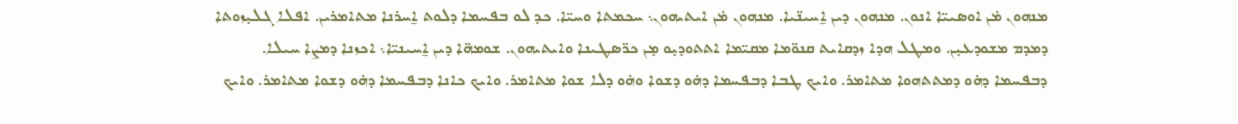ܡܢܗܘܢ ܡ̇ܢ ܐܘܣܝܝ̈ܐ ܐܢܘܢ. ܡܢܗܘܢ ܕܝܢ ܐ̱ܚܝܢ̈ܝܐ. ܡܢܗܘܢ ܡ̇ܢ ܐܝܬܝܗܘܢ܆ ܚܟܡܬܐ ܘܚܝ̈ܐ. ܟܕ ܠܘ ܒܦܚܡܐ ܕܠܘܬ ܐ̱ܚܪܢܐ ܡܬܐܡܪܝܢ. ܐܦܠܐ ܓܠܝ̣ܙܘܬܐ ܕܡܕܡ ܡܫܘܕܥܝ̣ܢ. ܘܡܛܠ ܗܕܐ ܙܕܩܐܝܬ ܩܢܘ̈ܡܐ ܡܩܝ̈ܡܐ ܐܬܬܘܕܝ̣ܘ ܡ̣ܢ ܟܪ̈ܣܛܝܢܐ ܘܐܝܬܝܗܘܢ. ܫܘܡܗ̈ܐ ܕܝܢ ܐ̱ܚܝܢܝ̈ܐ܆ ܐܟܙܢܐ ܕܡܨܐ ܚܝܠܐ. ܕܒܦܚܡܐ ܕܗ̇ܘ ܕܡܬܬܗܘܐ ܡܬܐܡܪ. ܘܐܝܟ ܛܒܐ ܕܒܦܚܡܐ ܕܗ̇ܘ ܕܫܘܐ ܘܗ̇ܘ ܕܠܐ ܫܘܐ ܡܬܐܡܪ. ܘܐܝܟ ܟܐܢܐ ܕܒܦܚܡܐ ܕܗ̇ܘ ܕܫܘܐ ܡܬܐܡܪ. ܘܐܝܟ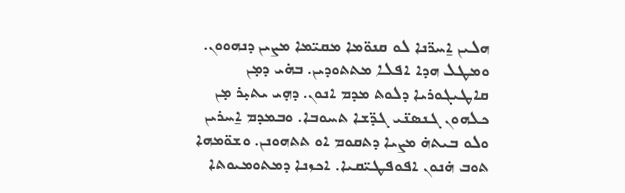ܗܠܝܢ ܐ̱ܚܪ̈ܢܐ ܠܘ ܩܢܘ̈ܡܐ ܡܩܝ̈ܡܐ ܡܨܝܢ ܕܢܗܘܘܢ. ܘܡܛܠ ܗܕܐ ܐܦܠܐ ܡܬܬܘܕܝܢ. ܒܗ̇ܝ ܕܡ̣ܢ ܩܐܛܝܓܘܪܝܐ ܕܠܘܬ ܡܕܡ ܐܢܘܢ. ܕܗ̣ܝ ܝܬܝ̣ܪ ܡ̣ܢ ܟܠܗܘܢ ܓܢܣܢ̈ܝ ܓܕ̈ܫܐ ܬܚܘܒܐ. ܘܒܡܕܡ ܐ̱ܚܪܝܢ ܘܠܘ ܒܝܬܗ̇ ܡܨܝܐ ܕܬܩܘܡ ܐܘ ܬܬܗܘܢܢ. ܘܫܘ̈ܡܗܐ ܬܘܒ ܗ̇ܢܘܢ ܐܦܘܦܛܝ̈ܩܝܐ. ܐܟܙܢܐ ܕܡܬܘܡܝܘܬܐ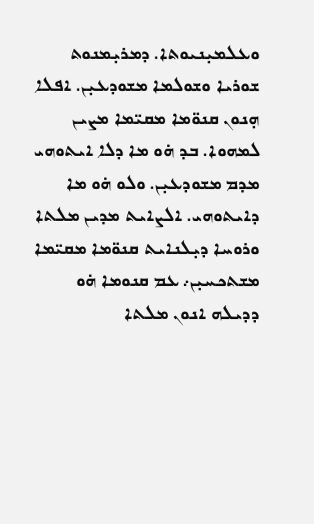ܘܥܠܡܝ̣ܢܝܘܬܐ. ܕܡܪܝ̣ܡܢܘܬ ܫܘܪܝܐ ܘܫܘܠܡܐ ܡܫܘܕܥܝ̣ܢ. ܐܦܠܐ ܗ̣ܢܘܢ ܩܢܘ̈ܡܐ ܡܩܝ̈ܡܐ ܡܨܝܢ ܠܡܗܘܐ. ܒܕ ܗ̇ܘ ܡܐ ܕܠܐ ܐܝܬܘܗܝ ܡܕܡ ܡܫܘܕܥܝ̣ܢ. ܘܠܘ ܗ̇ܘ ܡܐ ܕܐܝܬܘܗܝ. ܐܠܨܐܝܬ ܡܕܝܢ ܡܠܬܐ ܘܪܘܚܐ ܕܝ̣ܠܢܐܝܬ ܩܢܘ̈ܡܐ ܡܩܝ̈ܡܐ ܡܫܬܟܚܝ̣ܢ܇ ܥܡ ܩܢܘܡܐ ܗ̇ܘ ܕܕܝܠܗ ܐܢܘܢ ܡܠܬܐ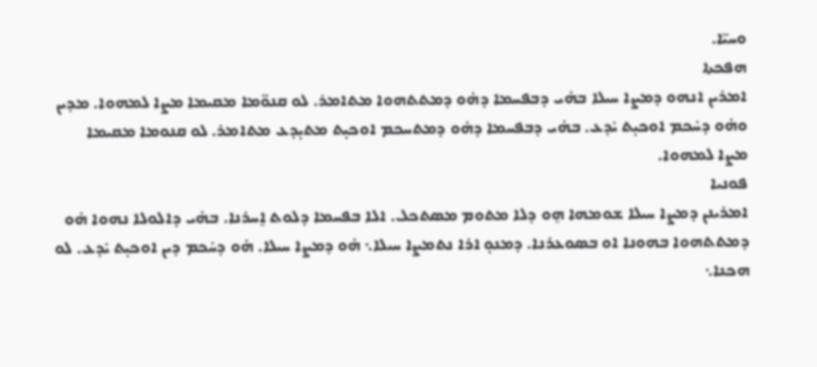ܘܚܝ̈ܐ.
ܗܦܟܬܐ
ܐܡܪܝܢ ܐܢܗܘ ܕܡܨܐ ܚܝܠܐ ܒܗ̇ܝ ܕܒܦܚܡܐ ܕܗ̇ܘ ܕܡܬܬܗܘܐ ܡܬܐܡܪ. ܠܘ ܩܢܘ̈ܡܐ ܡܩܝܡܐ ܡܨܐ ܠܡܗܘܐ. ܡܕܝܢ ܘܗ̇ܘ ܕܚ̇ܟܡ ܐܘܟܝ̣ܬ ܝ̇ܕܥ. ܒܗ̇ܝ ܕܒܦܚܡܐ ܕܗ̇ܘ ܕܡܬܚܟܡ ܐܘܟܝ̣ܬ ܡܬܝ̣ܕܥ ܡܬܐܡܪ. ܠܘ ܩܢܘܡܐ ܡܩܝܡܐ ܡܨܐ ܠܡܗܘܐ.
ܦܘܢܝܐ
ܐܡܪܝܢܢ ܕܡܨܐ ܚܝܠܐ ܫܘܡܗܐ ܗ̱ܘ ܕܠܐ ܡܬܘܡ ܡܣܬܟܠ. ܐܠܐ ܒܦܚܡܐ ܕܠܘܬ ܐ̱ܚܪܢܐ. ܒܗ̇ܝ ܕܐܠܘܠܐ ܢܗܘܐ ܗ̇ܘ ܕܡܬܬܗܘܐ ܒܗܘܢܐ ܐܘ ܒܣܘܥܪܢܐ. ܕܡܢܘ̣ ܐܪܐ ܢܬܡܨܐ ܚܝܠܐ܆ ܗ̇ܘ ܕܡܨܐ ܚܝܠܐ. ܗ̇ܘ ܕܚ̇ܟܡ ܕܝܢ ܐܘܟܝ̣ܬ ܝ̇ܕܥ. ܠܘ ܗܟܢܐ܆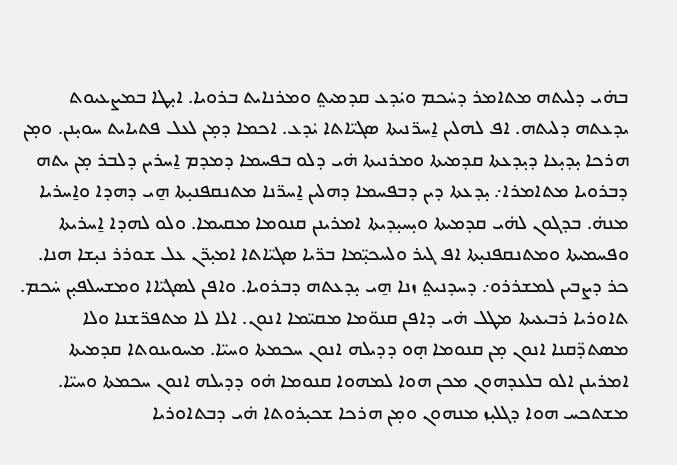ܒܗ̇ܝ ܕܠܝܬܗ ܡܬܐܡܪ ܕܚ̇ܟܡ ܘܝ̇ܕܥ ܩܕܡܝܬ݀ ܘܡܪܢܐܝܬ ܒܪܘܝܐ. ܐܝ̣ܛܐ ܒܡܨܥܝܘܬ ܝܕܥܬܗ ܕܠܝܬܗ. ܐܦ ܠܗܠܝܢ ܐ̱ܚܪ̈ܢܝܬܐ ܣܓܝ̈ܐܬܐ ܝ̇ܕܥ. ܐܟܡܐ ܕܡ̣ܢ ܠܥܠ ܦܬܝܐܝܬ ܚܘܝ̣ܢܢ. ܘܡ̣ܢ ܗܪܟܐ ܝ̣ܕܝ̣ܥܐ ܕܝ̣ܕܥܬܐ ܩܕܡܝܬܐ ܘܡܪܢܝܬܐ ܗ̇ܝ ܕܠܘ ܒܦܚܡܐ ܕܡܕܡ ܐ̱ܚܪܝܢ ܕܠܒܪ ܡ̣ܢ ܝܬܗ ܕܒܪܘܝܐ ܡܬܐܡܪܐ܇ ܝ̣ܕܥܬܐ ܕܝܢ ܕܒܦܚܡܐ ܕܗܠܝܢ ܐ̱ܚܪ̈ܢܐ ܡܬܢܩܦܢܝ̣ܬܐ ܗ̱ܝ ܕܗܕܐ ܘܐ̱ܚܪܝܐ ܡܢܗ̇. ܒܕܓܘܢ ܠܗ̇ܝ ܩܕܡܝܬܐ ܘܝ̣ܚܝ̣ܕܝܬܐ ܐܡܪܝܢܢ ܩܢܘܡܐ ܡܩܝܡܐ. ܘܠܘ ܠܗܕܐ ܐ̱ܚܪܝܬܐ ܘܦܚܡܝܬܐ ܘܡܬܢܩܦܢܝ̣ܬܐ ܐܦ ܓܝܪ ܘܠܚܟܝ̣̈ܡܐ ܒܪ̈ܝܐ ܣܓܝ̈ܐܬܐ ܐܡܝ̣ܪ̈ܢ ܥܠ ܫܘܪܪ ܢܝ̣ܫܐ ܗܢܐ. ܟܪ ܕܨܒܝܢ ܠܡܫܪܪܘ܇ ܕܚܕܢܝܬ݀ ܙܢܐ ܗ̱ܝ ܝ̣ܕܥܬܗ ܕܒܪܘܝܐ. ܘܐܦܢ ܠܣܓܝ̈ܐܐ ܘܡܫܚܠܦܝ̣ܢ ܚ̇ܟܡ.
ܬܐܘܪܝܐ ܪܒܝܥܝܬܐ ܡܛܠ ܗ̇ܝ ܕܐܦܢ ܩܢܘ̈ܡܐ ܡܩܝ̈ܡܐ ܐܢܘܢ. ܐܠܐ ܠܐ ܡܬܦܪ̈ܫܢܐ ܘܠܐ ܡܣܬܕ̈ܩܢܐ ܐܢܘܢ ܡ̣ܢ ܩܢܘܡܐ ܗ̣ܘ ܕܕܝܠܗ ܐܢܘܢ ܚܟܡܬܐ ܘܚܝ̈ܐ. ܡܚܘܝܢܘܬܐ ܩܕܡܝܬܐ
ܐܡܪܝܢܢ ܐܠܘ ܒܠܥܕܗܘܢ ܡܟܢ ܗܘܐ ܠܡܗܘܐ ܩܢܘܡܐ ܗ̇ܘ ܕܕܝܠܗ ܐܢܘܢ ܚܟܡܬܐ ܘܚܝ̈ܐ. ܡܫܬܟܚ ܗܘܐ ܕܓܠܝ̣ܙ ܡܢܗܘܢ ܘܡ̣ܢ ܗܪܟܐ ܫܟܝ̣ܪܘܬܐ ܗ̇ܝ ܕܒܬܐܘܪܝܐ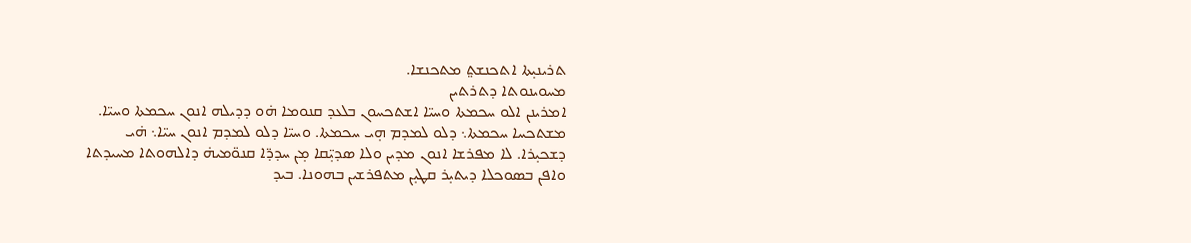ܬܪܝܢܝ̣ܬܐ ܐܬܟܢܫܬ݀ ܡܬܟܢܫܐ.
ܡܚܘܝܢܘܬܐ ܕܬܪܬܝܢ
ܐܡܪܝܢܢ ܐܠܘ ܚܟܡܬܐ ܘܚܝ̈ܐ ܐܫܬܟܚܘܢ ܒܠܥܕ ܩܢܘܡܐ ܗ̇ܘ ܕܕܝܠܗ ܐܢܘܢ ܚܟܡܬܐ ܘܚܝ̈ܐ. ܡܫܬܟܚܐ ܚܟܡܬܐ܆ ܕܠܘ ܠܡܕܡ ܗ̣ܝ ܚܟܡܬܐ. ܘܚܝ̈ܐ ܕܠܘ ܠܡܕܡ ܐܢܘܢ ܚܝ̈ܐ܆ ܗ̇ܝ ܕܫܟܝ̣ܪܐ. ܠܐ ܡܦܪܫܐ ܐܢܘܢ ܡܕܝܢ ܘܠܐ ܣܕܝ̣̈ܩܐ ܡ̣ܢ ܚܕܕ̈ܐ ܩܢܘ̈ܡܝܗ̇ ܕܐܠܗܘܬܐ ܡܚܝܕܬܐ ܘܐܦܢ ܒܣܘܟܠܐ ܕܝܬܝ̣ܪ ܩܛܝ̣ܢ ܡܬܦܪܫܝܢ ܒܗܘܢܐ. ܒܝܕ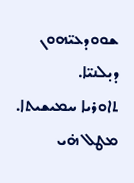ܫܘܘܕܥܝ̈ܗܘܢ ܕܝ̣ܠܢܝ̈ܐ.
ܬܐܘܪܝܐ ܚܡܝܫܝܬܐ. ܡܛܠ ܗ̇ܝ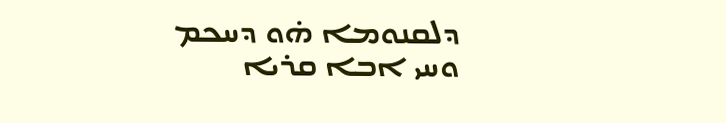ܕܠܩܢܘܡܐ ܗ̇ܘ ܕܚܟܡ ܘܚܝ ܐܒܐ ܩܪܝܐ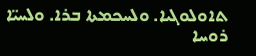ܬܐܘܠܘܓܝܐ. ܘܠܚܟܡܬܐ ܒܪܐ. ܘܠܚܝ̈ܐ ܪܘܚܐ